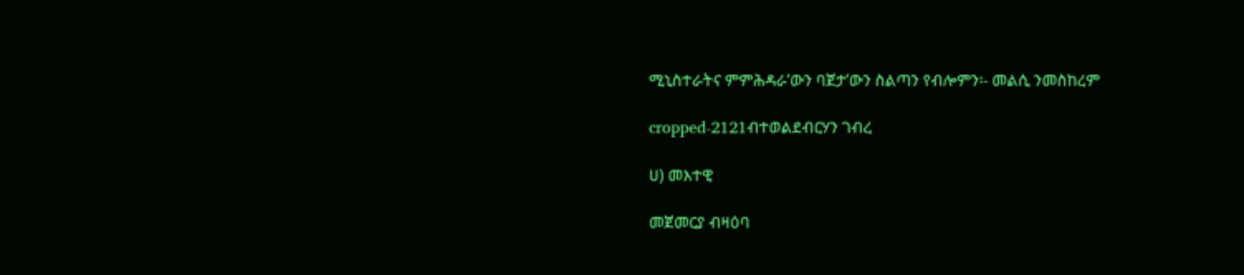ሚኒስተራትና ምምሕዳራ’ውን ባጀታ’ውን ስልጣን የብሎምን፡- መልሲ ንመስከረም

cropped-2121ብተወልደብርሃን ገብረ

ሀ) መእተዊ

መጀመርያ ብዛዕባ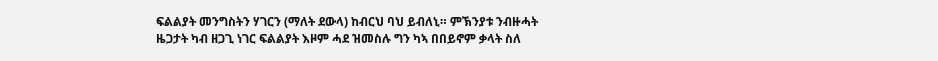ፍልልያት መንግስትን ሃገርን (ማለት ደውላ) ከብርህ ባህ ይብለኒ። ምኽንያቱ ንብዙሓት ዜጋታት ካብ ዘጋጊ ነገር ፍልልያት እዞም ሓደ ዝመስሉ ግን ካኣ በበይኖም ቃላት ስለ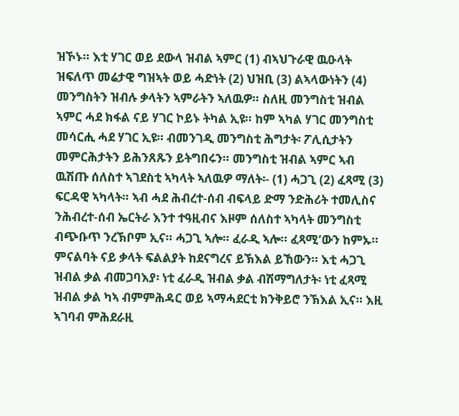ዝኾኑ። እቲ ሃገር ወይ ደውላ ዝብል ኣምር (1) ብኣህጉራዊ ዉዑላት ዝፍለጥ መሬታዊ ግዝኣት ወይ ሓድነት (2) ህዝቢ (3) ልኣላውነትን (4) መንግስትን ዝብሉ ቃላትን ኣምራትን ኣለዉዎ። ስለዚ መንግስቲ ዝብል ኣምር ሓደ ክፋል ናይ ሃገር ኮይኑ ትካል ኢዩ። ከም ኣካል ሃገር መንግስቲ መሳርሒ ሓደ ሃገር ኢዩ። ብመንገዲ መንግስቲ ሕግታት፡ ፖሊሲታትን መምርሕታትን ይሕንጸጹን ይትግበሩን። መንግስቲ ዝብል ኣምር ኣብ ዉሽጡ ሰለስተ ኣገደስቲ ኣካላት ኣለዉዎ ማለት፡- (1) ሓጋጊ (2) ፈጻሚ (3) ፍርዳዊ ኣካላት። ኣብ ሓደ ሕብረተ-ሰብ ብፍላይ ድማ ንድሕሪት ተመሊስና ንሕብረተ-ሰብ ኤርትራ እንተ ተዓዚብና እዞም ሰለስተ ኣካላት መንግስቲ ብጭቡጥ ንረኽቦም ኢና። ሓጋጊ ኣሎ። ፈራዲ ኣሎ። ፈጻሚ’ውን ከምኡ። ምናልባት ናይ ቃላት ፍልልያት ከደናግረና ይኽእል ይኸውን። እቲ ሓጋጊ ዝብል ቃል ብመጋባእያ፡ ነቲ ፈራዲ ዝብል ቃል ብሽማግለታት፡ ነቲ ፈጻሚ ዝብል ቃል ካኣ ብምምሕዳር ወይ ኣማሓደርቲ ክንቅይሮ ንኽእል ኢና። እዚ ኣገባብ ምሕደራዚ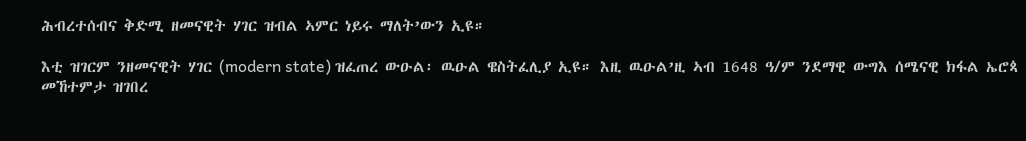ሕብረተሰብና ቅድሚ ዘመናዊት ሃገር ዝብል ኣምር ነይሩ ማለት’ውን ኢዩ።

እቲ ዝገርም ንዘመናዊት ሃገር (modern state) ዝፈጠረ ውዑል፡ ዉዑል ዌስትፈሊያ ኢዩ። እዚ ዉዑል’ዚ ኣብ 1648 ዓ/ም ንደማዊ ውግእ ሰሜናዊ ክፋል ኤሮጳ መኸተምታ ዝገበረ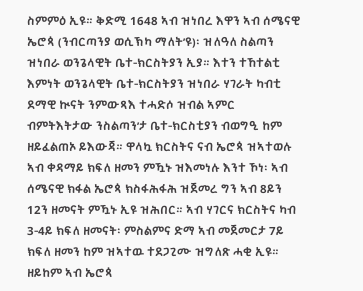ስምምዕ ኢዩ። ቅድሚ 1648 ኣብ ዝነበረ እዋን ኣብ ሰሜናዊ ኤሮጳ (ንብርጣንያ ወሲኽካ ማለት’ዩ)፡ ዝለዓለ ስልጣን ዝነበራ ወንጌላዊት ቤተ-ክርስትያን ኢያ። እተን ተኸተልቲ እምነት ወንጌላዊት ቤተ-ክርስትያን ዝነበራ ሃገራት ካብቲ ደማዊ ኲናት ንምውጻእ ተሓድሶ ዝብል ኣምር ብምትእትታው ንስልጣን’ታ ቤተ-ክርስቲያን ብወግዒ ከም ዘይፈልጠኦ ይእውጃ። ዋላኳ ክርስትና ናብ ኤሮጳ ዝኣተወሉ ኣብ ቀዳማይ ክፍለ ዘመን ምዃኑ ዝእመነሉ እንተ ኾነ፡ ኣብ ሰሜናዊ ክፋል ኤሮጳ ክስፋሕፋሕ ዝጀመረ ግን ኣብ 8ይን 12ን ዘመናት ምዃኑ ኢዩ ዝሕበር። ኣብ ሃገርና ክርስትና ካብ 3-4ይ ክፍለ ዘመናት፡ ምስልምና ድማ ኣብ መጀመርታ 7ይ ክፍለ ዘመን ከም ዝኣተዉ ተደጋጊሙ ዝግለጽ ሓቂ ኢዩ። ዘይከም ኣብ ኤሮጳ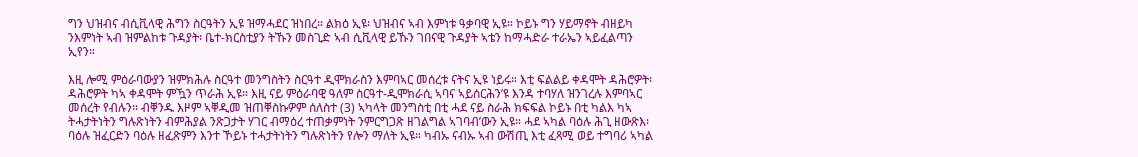ግን ህዝብና ብሲቪላዊ ሕግን ስርዓትን ኢዩ ዝማሓደር ዝነበረ። ልክዕ ኢዩ፡ ህዝብና ኣብ እምነቱ ዓቃባዊ ኢዩ። ኮይኑ ግን ሃይማኖት ብዘይካ ንእምነት ኣብ ዝምልከቱ ጉዳያት፡ ቤተ-ክርስቲያን ትኹን መስጊድ ኣብ ሲቪላዊ ይኹን ገበናዊ ጉዳያት ኣቴን ከማሓድራ ተራኤን ኣይፈልጣን ኢየን።

እዚ ሎሚ ምዕራባውያን ዝምክሕሉ ስርዓተ መንግስትን ስርዓተ ዲሞክራስን እምባኣር መሰረቱ ናትና ኢዩ ነይሩ። እቲ ፍልልይ ቀዳሞት ዳሕሮዎት፡ ዳሕሮዎት ካኣ ቀዳሞት ምዃን ጥራሕ ኢዩ። እዚ ናይ ምዕራባዊ ዓለም ስርዓተ-ዲሞክራሲ ኣባና ኣይሰርሕን’ዩ እንዳ ተባሃለ ዝንገረሉ እምባኣር መሰረት የብሉን። ብቐንዱ እዞም ኣቐዲመ ዝጠቐስኩዎም ሰለስተ (3) ኣካላት መንግስቲ በቲ ሓደ ናይ ስራሕ ክፍፍል ኮይኑ በቲ ካልእ ካኣ ትሓታትነትን ግሉጽነትን ብምሕያል ንጽጋታት ሃገር ብማዕረ ተጠቃምነት ንምርግጋጽ ዘገልግል ኣገባብ’ውን ኢዩ። ሓደ ኣካል ባዕሉ ሕጊ ዘውጽእ፡ ባዕሉ ዝፈርድን ባዕሉ ዘፈጽምን እንተ ኾይኑ ተሓታትነትን ግሉጽነትን የሎን ማለት ኢዩ። ካብኡ ናብኡ ኣብ ውሽጢ እቲ ፈጻሚ ወይ ተግባሪ ኣካል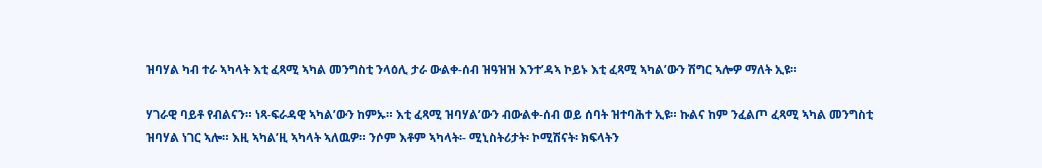ዝባሃል ካብ ተራ ኣካላት እቲ ፈጻሚ ኣካል መንግስቲ ንላዕሊ ታራ ውልቀ-ሰብ ዝዓዝዝ እንተ’ዳኣ ኮይኑ እቲ ፈጻሚ ኣካል’ውን ሽግር ኣሎዎ ማለት ኢዩ።

ሃገራዊ ባይቶ የብልናን። ነጻ-ፍራዳዊ ኣካል’ውን ከምኡ። እቲ ፈጻሚ ዝባሃል’ውን ብውልቀ-ሰብ ወይ ሰባት ዝተባሕተ ኢዩ። ኩልና ከም ንፈልጦ ፈጻሚ ኣካል መንግስቲ ዝባሃል ነገር ኣሎ። እዚ ኣካል’ዚ ኣካላት ኣለዉዎ። ንሶም እቶም ኣካላት፡- ሚኒስትሪታት፡ ኮሚሽናት፡ ክፍላትን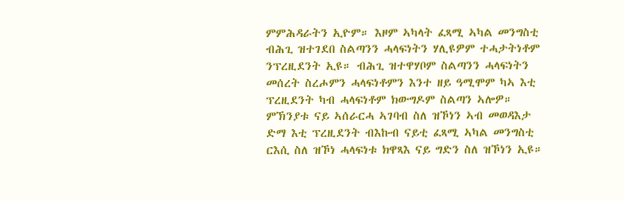ምምሕዳራትን ኢዮም። እዞም ኣካላት ፈጻሚ ኣካል መንግስቲ ብሕጊ ዝተገደበ ስልጣንን ሓላፍነትን ሃሊዩዎም ተሓታትነቶም ንፕረዚደንት ኢዩ። ብሕጊ ዝተዋሃቦም ስልጣንን ሓላፍነትን መሰረት ስረሖምን ሓላፍነቶምን እንተ ዘይ ዓሚሞም ካኣ እቲ ፕረዚደንት ካብ ሓላፍነቶም ክውግዶም ስልጣን ኣሎዎ። ምኽንያቱ ናይ ኣሰራርሓ ኣገባብ ስለ ዝኾነን ኣብ መወዳእታ ድማ እቲ ፕረዚደንት ብእኩብ ናይቲ ፈጻሚ ኣካል መንግስቲ ርእሲ ስለ ዝኾነ ሓላፍነቱ ክዋጻእ ናይ ግድን ስለ ዝኾነን ኢዩ።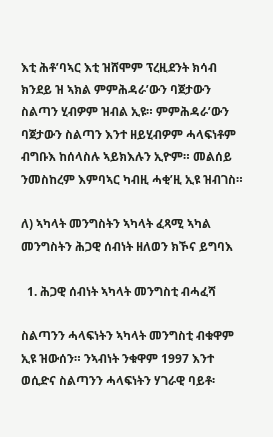እቲ ሕቶ’ባኣር እቲ ዝሸሞም ፕረዚደንት ክሳብ ክንደይ ዝ ኣክል ምምሕዳራ’ውን ባጀታውን ስልጣን ሂብዎም ዝብል ኢዩ። ምምሕዳራ’ውን ባጀታውን ስልጣን እንተ ዘይሂብዎም ሓላፍነቶም ብግቡእ ከሰላስሉ ኣይክእሉን ኢዮም። መልሰይ ንመስከረም እምባኣር ካብዚ ሓቂ’ዚ ኢዩ ዝብገስ።

ለ) ኣካላት መንግስትን ኣካላት ፈጻሚ ኣካል መንግስትን ሕጋዊ ሰብነት ዘለወን ክኾና ይግባእ

  1. ሕጋዊ ሰብነት ኣካላት መንግስቲ ብሓፈሻ

ስልጣንን ሓላፍነትን ኣካላት መንግስቲ ብቁዋም ኢዩ ዝውሰን። ንኣብነት ንቁዋም 1997 እንተ ወሲድና ስልጣንን ሓላፍነትን ሃገራዊ ባይቶ፡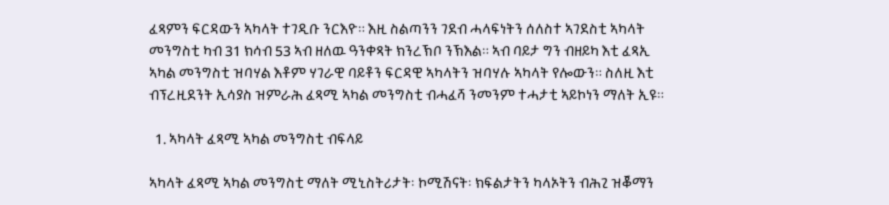ፈጻምን ፍርዳውን ኣካላት ተገዲቡ ንርእዮ። እዚ ስልጣንን ገደብ ሓላፍነትን ሰለስተ ኣገደስቲ ኣካላት መንግስቲ ካብ 31 ክሳብ 53 ኣብ ዘለዉ ዓንቀጻት ክንረኽቦ ንኽእል። ኣብ ባይታ ግን ብዘይካ እቲ ፈጻኢ ኣካል መንግስቲ ዝባሃል እቶም ሃገራዊ ባይቶን ፍርዳዊ ኣካላትን ዝባሃሉ ኣካላት የሎውን። ስለዚ እቲ ብፕረዚደንት ኢሳያስ ዝምራሕ ፈጻሚ ኣካል መንግስቲ ብሓፈሻ ንመንም ተሓታቲ ኣይኮነን ማለት ኢዩ።

  1. ኣካላት ፈጻሚ ኣካል መንግስቲ ብፍላይ

ኣካላት ፈጻሚ ኣካል መንግስቲ ማለት ሚኒስትሪታት፡ ኮሚሽናት፡ ክፍልታትን ካላኦትን ብሕጊ ዝቖማን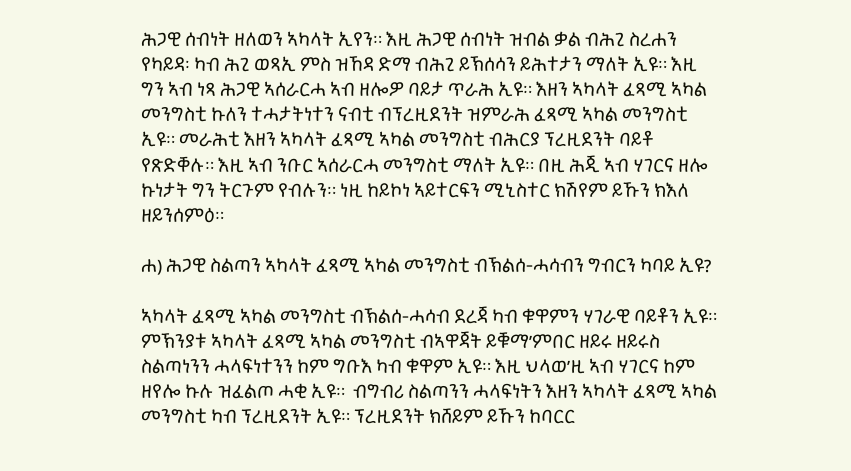ሕጋዊ ሰብነት ዘለወን ኣካላት ኢየን። እዚ ሕጋዊ ሰብነት ዝብል ቃል ብሕጊ ስረሐን የካይዳ፡ ካብ ሕጊ ወጻኢ ምስ ዝኸዳ ድማ ብሕጊ ይኽሰሳን ይሕተታን ማለት ኢዩ። እዚ ግን ኣብ ነጻ ሕጋዊ ኣሰራርሓ ኣብ ዘሎዎ ባይታ ጥራሕ ኢዩ። እዘን ኣካላት ፈጻሚ ኣካል መንግስቲ ኩለን ተሓታትነተን ናብቲ ብፕረዚደንት ዝምራሕ ፈጻሚ ኣካል መንግስቲ ኢዩ። መራሕቲ እዘን ኣካላት ፈጻሚ ኣካል መንግስቲ ብሕርያ ፕረዚደንት ባይቶ የጽድቐሉ። እዚ ኣብ ንቡር ኣሰራርሓ መንግስቲ ማለት ኢዩ። በዚ ሕጂ ኣብ ሃገርና ዘሎ ኩነታት ግን ትርጉም የብሉን። ነዚ ከይኮነ ኣይተርፍን ሚኒስተር ክሽየም ይኹን ክእለ ዘይንሰምዕ።

ሐ) ሕጋዊ ስልጣን ኣካላት ፈጻሚ ኣካል መንግስቲ ብኽልሰ-ሓሳብን ግብርን ካባይ ኢዩ?

ኣካላት ፈጻሚ ኣካል መንግስቲ ብኽልሰ-ሓሳብ ደረጃ ካብ ቁዋምን ሃገራዊ ባይቶን ኢዩ። ምኽንያቱ ኣካላት ፈጻሚ ኣካል መንግስቲ ብኣዋጃት ይቑማ’ምበር ዘይሩ ዘይሩስ ስልጣነንን ሓላፍነተንን ከም ግቡእ ካብ ቁዋም ኢዩ። እዚ ህላወ’ዚ ኣብ ሃገርና ከም ዘየሎ ኩሉ ዝፈልጦ ሓቂ ኢዩ።  ብግብሪ ስልጣንን ሓላፍነትን እዘን ኣካላት ፈጻሚ ኣካል መንግስቲ ካብ ፕረዚደንት ኢዩ። ፕረዚደንት ክሸይም ይኹን ከባርር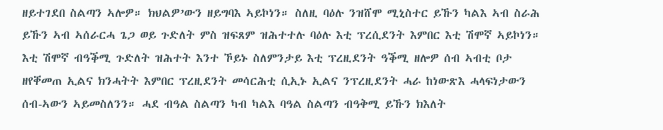ዘይተገደበ ስልጣን ኣሎዎ። ክህልዎ’ውን ዘይግባእ ኣይኮነን። ስለዚ ባዕሉ ንዝሸሞ ሚኒስተር ይኹን ካልእ ኣብ ስራሕ ይኹን ኣብ ኣሰራርሓ ጌጋ ወይ ጉድለት ምስ ዝፍጸም ዝሕተተሉ ባዕሉ እቲ ፕረሲደንት እምበር እቲ ሽሞኛ ኣይኮነን። እቲ ሽሞኛ ብዓቕሚ ጉድለት ዝሕተት እንተ ኾይኑ ስለምንታይ እቲ ፕረዚደንት ዓቕሚ ዘሎዎ ሰብ ኣብቲ ቦታ ዘየቐመጠ ኢልና ክንሓትት እምበር ፕረዚደንት መሳርሕቲ ሲኢኑ ኢልና ንፕረዚደንት ሓራ ከነውጽእ ሓላፍነታውን ሰብ-ኣውን ኣይመስለንን። ሓደ ብዓል ስልጣን ካብ ካልእ ባዓል ስልጣን ብዓቅሚ ይኹን ክእለት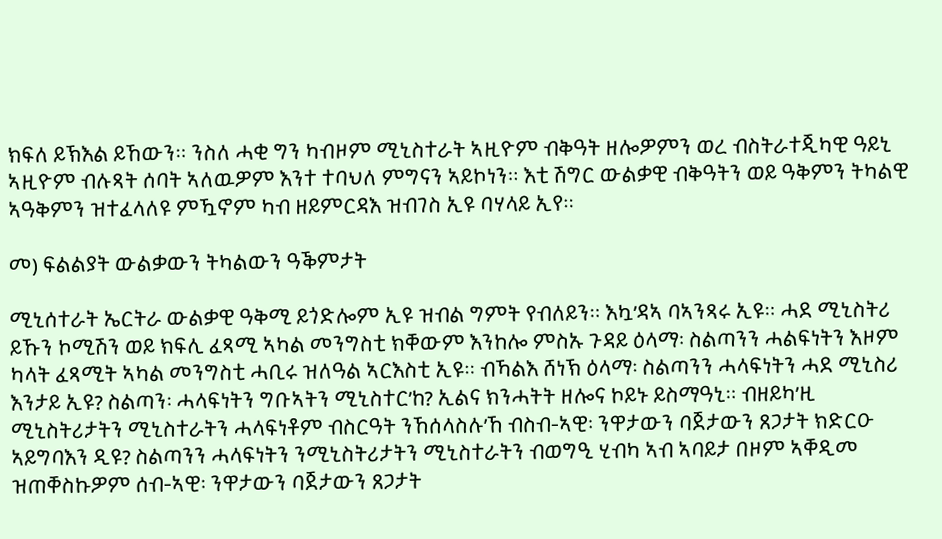ክፍለ ይኽእል ይኸውን። ንስለ ሓቂ ግን ካብዞም ሚኒስተራት ኣዚዮም ብቅዓት ዘሎዎምን ወረ ብስትራተጂካዊ ዓይኒ ኣዚዮም ብሉጻት ሰባት ኣለዉዎም እንተ ተባህለ ምግናን ኣይኮነን። እቲ ሽግር ውልቃዊ ብቅዓትን ወይ ዓቅምን ትካልዊ ኣዓቅምን ዝተፈላለዩ ምዃኖም ካብ ዘይምርዳእ ዝብገስ ኢዩ ባሃላይ ኢየ።

መ) ፍልልያት ውልቃውን ትካልውን ዓቕምታት

ሚኒሰተራት ኤርትራ ውልቃዊ ዓቅሚ ይጎድሎም ኢዩ ዝብል ግምት የብለይን። እኳ’ዳኣ ባኣንጻሩ ኢዩ። ሓደ ሚኒስትሪ ይኹን ኮሚሽን ወይ ክፍሊ ፈጻሚ ኣካል መንግስቲ ክቐውም እንከሎ ምስኡ ጉዳይ ዕላማ፡ ስልጣንን ሓልፍነትን እዞም ካላት ፈጻሚት ኣካል መንግስቲ ሓቢሩ ዝለዓል ኣርእስቲ ኢዩ። ብኻልእ ሸነኽ ዕላማ፡ ስልጣንን ሓላፍነትን ሓደ ሚኒስሪ እንታይ ኢዩ? ስልጣን፡ ሓላፍነትን ግቡኣትን ሚኒስተር’ከ? ኢልና ክንሓትት ዘሎና ኮይኑ ይስማዓኒ። ብዘይካ’ዚ ሚኒስትሪታትን ሚኒስተራትን ሓላፍነቶም ብስርዓት ንኸሰላስሉ’ኸ ብስብ-ኣዊ፡ ንዋታውን ባጀታውን ጸጋታት ክድርዑ ኣይግባእን ዲዩ? ስልጣንን ሓላፍነትን ንሚኒስትሪታትን ሚኒስተራትን ብወግዒ ሂብካ ኣብ ኣባይታ በዞም ኣቐዲመ ዝጠቐስኩዎም ሰብ-ኣዊ፡ ንዋታውን ባጀታውን ጸጋታት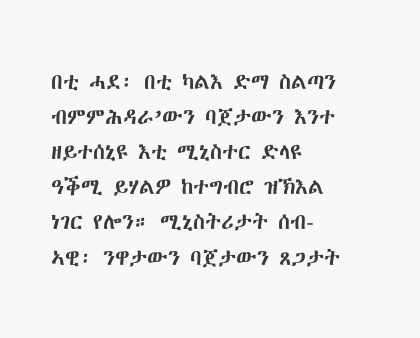በቲ ሓደ፡ በቲ ካልእ ድማ ስልጣን ብምምሕዳራ’ውን ባጀታውን እንተ ዘይተሰኒዩ እቲ ሚኒስተር ድላዩ ዓቕሚ ይሃልዎ ከተግብሮ ዝኽእል ነገር የሎን። ሚኒስትሪታት ሰብ-ኣዊ፡ ንዋታውን ባጀታውን ጸጋታት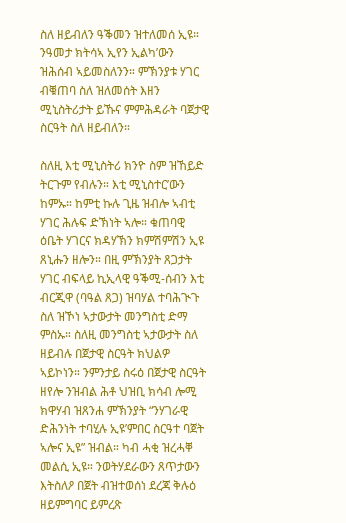ስለ ዘይብለን ዓቕመን ዝተለመሰ ኢዩ። ንዓመታ ክትሳኣ ኢየን ኢልካ’ውን ዝሕሰብ ኣይመስለንን። ምኽንያቱ ሃገር ብቑጠባ ስለ ዝለመሰት እዘን ሚኒስትሪታት ይኹና ምምሕዳራት ባጀታዊ ስርዓት ስለ ዘይብለን።

ስለዚ እቲ ሚኒስትሪ ክንዮ ስም ዝኸይድ ትርጉም የብሉን። እቲ ሚኒስተር’ውን ከምኡ። ከምቲ ኩሉ ጊዜ ዝብሎ ኣብቲ ሃገር ሕሉፍ ድኽነት ኣሎ። ቁጠባዊ ዕቤት ሃገርና ክዳሃኽን ክምሽምሽን ኢዩ ጸኒሑን ዘሎን። በዚ ምኽንያት ጸጋታት ሃገር ብፍላይ ኪኢላዊ ዓቕሚ-ሰብን እቲ ብርጂዋ (ባዓል ጸጋ) ዝባሃል ተባሕጒጉ ስለ ዝኾነ ኣታውታት መንግስቲ ድማ ምስኡ። ስለዚ መንግስቲ ኣታውታት ስለ ዘይብሉ በጀታዊ ስርዓት ክህልዎ ኣይኮነን። ንምንታይ ስሩዕ በጀታዊ ስርዓት ዘየሎ ንዝብል ሕቶ ህዝቢ ክሳብ ሎሚ ክዋሃብ ዝጸንሐ ምኽንያት “ንሃገራዊ ድሕንነት ተባሂሉ ኢዩ’ምበር ስርዓተ ባጀት ኣሎና ኢዩ” ዝብል። ካብ ሓቂ ዝረሓቐ መልሲ ኢዩ። ንወትሃደራውን ጸጥታውን እትስለዖ በጀት ብዝተወሰነ ደረጃ ቅሉዕ ዘይምግባር ይምረጽ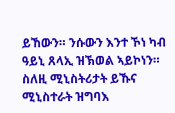ይኸውን። ንሱውን እንተ ኾነ ካብ ዓይኒ ጸላኢ ዝኽወል ኣይኮነን። ስለዚ ሚኒስትሪታት ይኹና ሚኒስተራት ዝግባእ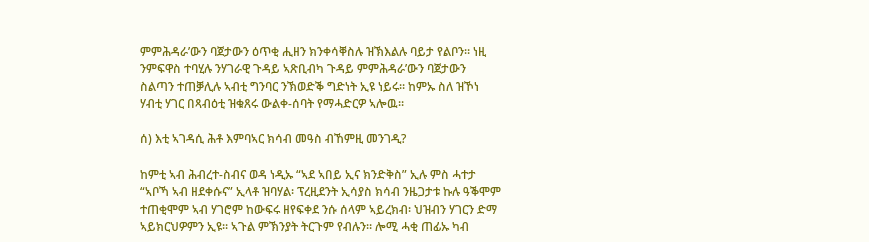ምምሕዳራ’ውን ባጀታውን ዕጥቂ ሒዘን ክንቀሳቐስሉ ዝኽእልሉ ባይታ የልቦን። ነዚ ንምፍዋስ ተባሂሉ ንሃገራዊ ጉዳይ ኣጽቢብካ ጉዳይ ምምሕዳራ’ውን ባጀታውን ስልጣን ተጠቓሊሉ ኣብቲ ግንባር ንኽወድቕ ግድነት ኢዩ ነይሩ። ከምኡ ስለ ዝኾነ ሃብቲ ሃገር በጻብዕቲ ዝቁጸሩ ውልቀ-ሰባት የማሓድርዎ ኣሎዉ።

ሰ) እቲ ኣገዳሲ ሕቶ እምባኣር ክሳብ መዓስ ብኸምዚ መንገዲ?

ከምቲ ኣብ ሕብረተ-ስብና ወዳ ነዲኡ “ኣደ ኣበይ ኢና ክንድቅስ” ኢሉ ምስ ሓተታ “ኣቦኻ ኣብ ዘደቀሱና” ኢላቶ ዝባሃል፡ ፕረዚደንት ኢሳያስ ክሳብ ንዜጋታቱ ኩሉ ዓቕሞም ተጠቂሞም ኣብ ሃገሮም ከውፍሩ ዘየፍቀደ ንሱ ሰላም ኣይረክብ፡ ህዝብን ሃገርን ድማ ኣይክርህዎምን ኢዩ። ኣጉል ምኽንያት ትርጉም የብሉን። ሎሚ ሓቂ ጠፊኡ ካብ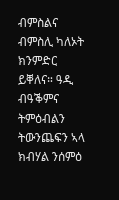ብምስልና ብምስሊ ካለኦት ክንምድር ይቐለና። ዓዲ ብዓቕምና ትምዕብልን ትውንጨፍን ኣላ ክብሃል ንሰምዕ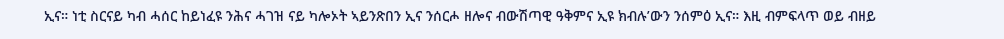ኢና። ነቲ ስርናይ ካብ ሓሰር ከይነፈዩ ንሕና ሓገዝ ናይ ካሎኦት ኣይንጽበን ኢና ንሰርሖ ዘሎና ብውሽጣዊ ዓቅምና ኢዩ ክብሉ’ውን ንሰምዕ ኢና። እዚ ብምፍላጥ ወይ ብዘይ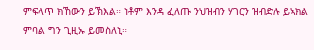ምፍላጥ ክኸውን ይኽእል። ነቶም እንዳ ፈለጡ ንህዝብን ሃገርን ዝብድሉ ይኣክል ምባል ግን ጊዚኡ ይመስለኒ።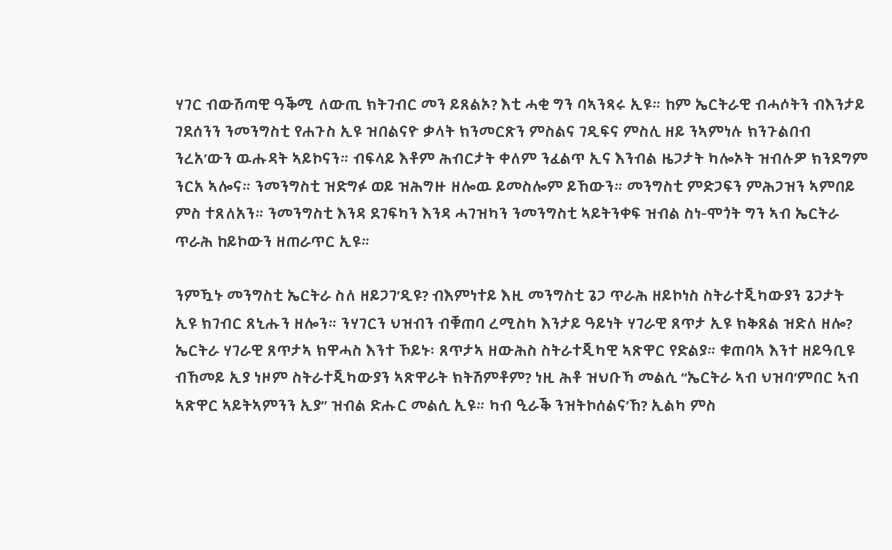ሃገር ብውሽጣዊ ዓቕሚ ለውጢ ክትገብር መን ይጸልኦ? እቲ ሓቂ ግን ባኣንጻሩ ኢዩ። ከም ኤርትራዊ ብሓሶትን ብእንታይ ገደሰንን ንመንግስቲ የሐጉስ ኢዩ ዝበልናዮ ቃላት ክንመርጽን ምስልና ገዲፍና ምስሊ ዘይ ንኣምነሉ ክንጉልበብ ንረአ’ውን ዉሑዳት ኣይኮናን። ብፍላይ እቶም ሕብርታት ቀለም ንፈልጥ ኢና እንብል ዜጋታት ካሎኦት ዝብሉዎ ክንደግም ንርአ ኣሎና። ንመንግስቲ ዝድግፉ ወይ ዝሕግዙ ዘሎዉ ይመስሎም ይኸውን። መንግስቲ ምድጋፍን ምሕጋዝን ኣምበይ ምስ ተጸለአን። ንመንግስቲ እንዳ ደገፍካን እንዳ ሓገዝካን ንመንግስቲ ኣይትንቀፍ ዝብል ስነ-ሞጎት ግን ኣብ ኤርትራ ጥራሕ ከይኮውን ዘጠራጥር ኢዩ።

ንምዃኑ መንግስቲ ኤርትራ ስለ ዘይጋገ’ዲዩ? ብእምነተይ እዚ መንግስቲ ጌጋ ጥራሕ ዘይኮነስ ስትራተጂካውያን ጌጋታት ኢዩ ክገብር ጸኒሑን ዘሎን። ንሃገርን ህዝብን ብቑጠባ ረሚስካ እንታይ ዓይነት ሃገራዊ ጸጥታ ኢዩ ክቅጸል ዝድለ ዘሎ? ኤርትራ ሃገራዊ ጸጥታኣ ክዋሓስ እንተ ኾይኑ፡ ጸጥታኣ ዘውሕስ ስትራተጂካዊ ኣጽዋር የድልያ። ቁጠባኣ እንተ ዘይዓቢዩ ብኸመይ ኢያ ነዞም ስትራተጂካውያን ኣጽዋራት ክትሽምቶም? ነዚ ሕቶ ዝህቡኻ መልሲ “ኤርትራ ኣብ ህዝባ’ምበር ኣብ ኣጽዋር ኣይትኣምንን ኢያ” ዝብል ድሑር መልሲ ኢዩ። ካብ ዒራቕ ንዝትኮሰልና’ኸ? ኢልካ ምስ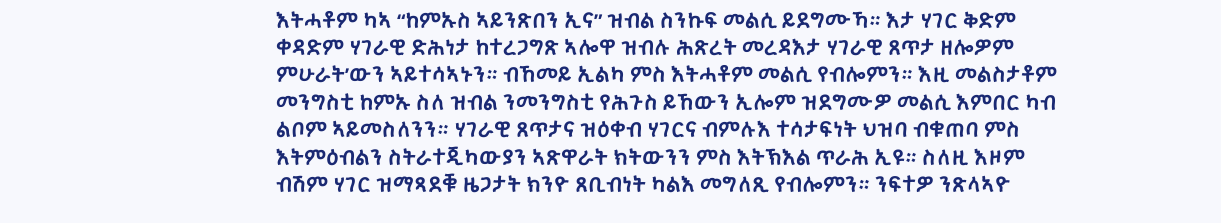እትሓቶም ካኣ “ከምኡስ ኣይንጽበን ኢና” ዝብል ስንኩፍ መልሲ ይደግሙኻ። እታ ሃገር ቅድም ቀዳድም ሃገራዊ ድሕነታ ከተረጋግጽ ኣሎዋ ዝብሉ ሕጽረት መረዳእታ ሃገራዊ ጸጥታ ዘሎዎም ምሁራት’ውን ኣይተሳኣኑን። ብኸመይ ኢልካ ምስ እትሓቶም መልሲ የብሎምን። እዚ መልስታቶም መንግስቲ ከምኡ ስለ ዝብል ንመንግስቲ የሕጉስ ይኸውን ኢሎም ዝደግሙዎ መልሲ እምበር ካብ ልቦም ኣይመስለንን። ሃገራዊ ጸጥታና ዝዕቀብ ሃገርና ብምሉእ ተሳታፍነት ህዝባ ብቁጠባ ምስ እትምዕብልን ስትራተጂካውያን ኣጽዋራት ክትውንን ምስ እትኽእል ጥራሕ ኢዩ። ስለዚ እዞም ብሽም ሃገር ዝማጻደቑ ዜጋታት ክንዮ ጸቢብነት ካልእ መግለጺ የብሎምን። ንፍተዎ ንጽላኣዮ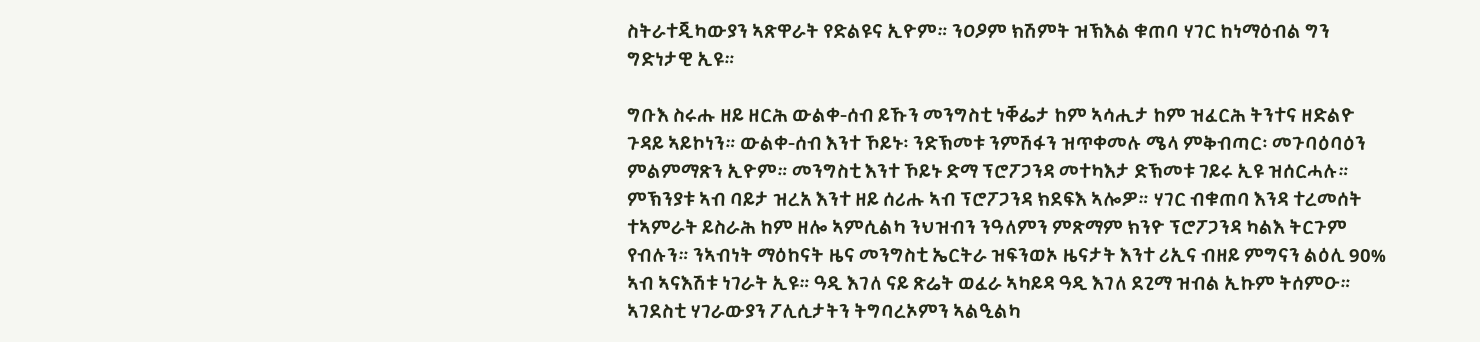ስትራተጂካውያን ኣጽዋራት የድልዩና ኢዮም። ንዐዖም ክሽምት ዝኽእል ቁጠባ ሃገር ከነማዕብል ግን ግድነታዊ ኢዩ።

ግቡእ ስሩሑ ዘይ ዘርሕ ውልቀ-ሰብ ይኹን መንግስቲ ነቐፌታ ከም ኣሳሒታ ከም ዝፈርሕ ትንተና ዘድልዮ ጉዳይ ኣይኮነን። ውልቀ-ሰብ እንተ ኾይኑ፡ ንድኽመቱ ንምሽፋን ዝጥቀመሉ ሜላ ምቅብጣር፡ መጉባዕባዕን ምልምማጽን ኢዮም። መንግስቲ እንተ ኾይኑ ድማ ፕሮፖጋንዳ መተካእታ ድኽመቱ ገይሩ ኢዩ ዝሰርሓሉ። ምኽንያቱ ኣብ ባይታ ዝረአ እንተ ዘይ ሰሪሑ ኣብ ፕሮፖጋንዳ ክደፍእ ኣሎዎ። ሃገር ብቁጠባ እንዳ ተረመሰት ተኣምራት ይስራሕ ከም ዘሎ ኣምሲልካ ንህዝብን ንዓለምን ምጽማም ክንዮ ፕሮፖጋንዳ ካልእ ትርጉም የብሉን። ንኣብነት ማዕከናት ዜና መንግስቲ ኤርትራ ዝፍንወኦ ዜናታት እንተ ሪኢና ብዘይ ምግናን ልዕሊ 90% ኣብ ኣናእሽቱ ነገራት ኢዩ። ዓዲ እገለ ናይ ጽሬት ወፈራ ኣካይዳ ዓዲ እገለ ደጊማ ዝብል ኢኩም ትሰምዑ። ኣገደስቲ ሃገራውያን ፖሊሲታትን ትግባረኦምን ኣልዒልካ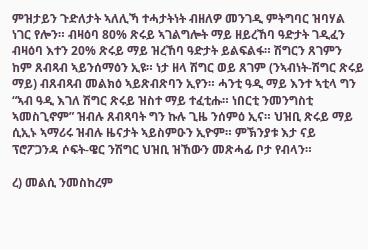ምዝታይን ጉድለታት ኣለሊኻ ተሓታትነት ብዘለዎ መንገዲ ምትግባር ዝባሃል ነገር የሎን። ብዛዕባ 80% ጽሩይ ኣገልግሎት ማይ ዘይረኸባ ዓድታት ገዲፈን ብዛዕባ እተን 20% ጽሩይ ማይ ዝረኸባ ዓድታት ይልፍልፋ። ሽግርን ጸገምን ከም ጸብጻብ ኣይንሰማዕን ኢዩ። ነታ ዘላ ሽግር ወይ ጸገም (ንኣብነት-ሽግር ጽሩይ ማይ) ብጸብጻብ መልክዕ ኣይጽብጽባን ኢየን። ሓንቲ ዓዲ ማይ እንተ ኣቲላ ግን “ኣብ ዓዲ እገለ ሽግር ጽሩይ ዝስተ ማይ ተፈቲሑ። ነበርቲ ንመንግስቲ ኣመስጊኖም” ዝብሉ ጸብጻባት ግን ኩሉ ጊዜ ንሰምዕ ኢና። ህዝቢ ጽሩይ ማይ ሲኢኑ ኣማሪሩ ዝብሉ ዜናታት ኣይስምዑን ኢዮም። ምኽንያቱ እታ ናይ ፕሮፖጋንዳ ሶፍት-ዌር ንሽግር ህዝቢ ዝኸውን መጽሓፊ ቦታ የብላን።

ረ) መልሲ ንመስከረም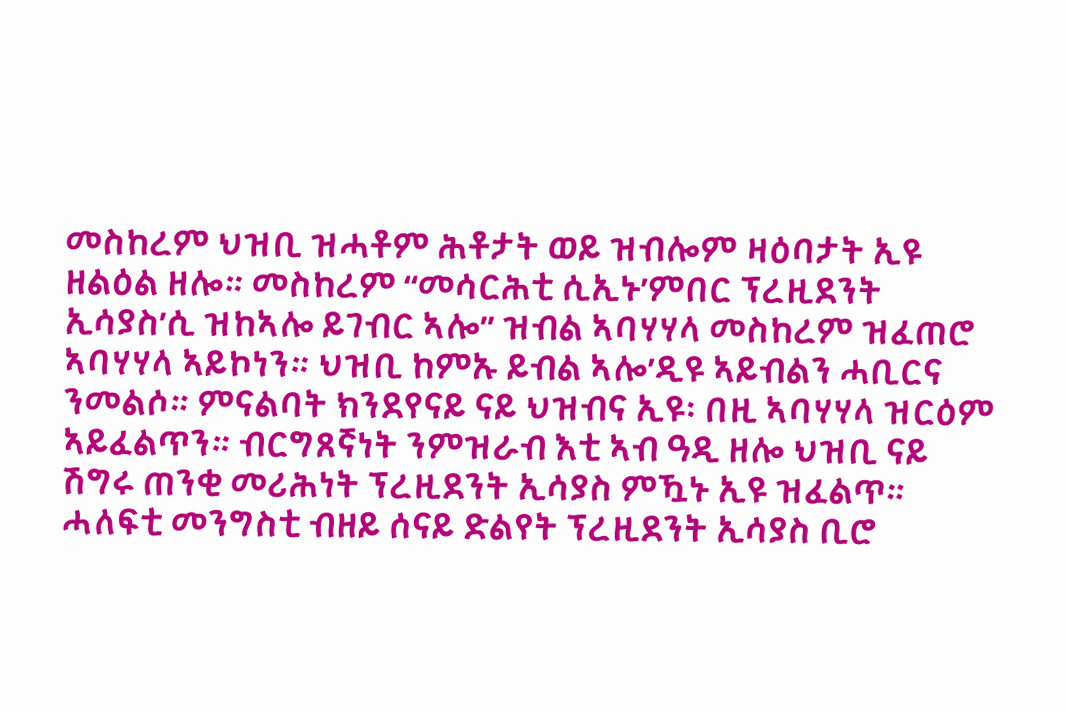መስከረም ህዝቢ ዝሓቶም ሕቶታት ወይ ዝብሎም ዛዕባታት ኢዩ ዘልዕል ዘሎ። መስከረም “መሳርሕቲ ሲኢኑ’ምበር ፕረዚደንት ኢሳያስ’ሲ ዝከኣሎ ይገብር ኣሎ” ዝብል ኣባሃሃላ መስከረም ዝፈጠሮ ኣባሃሃላ ኣይኮነን። ህዝቢ ከምኡ ይብል ኣሎ’ዲዩ ኣይብልን ሓቢርና ንመልሶ። ምናልባት ክንደየናይ ናይ ህዝብና ኢዩ፡ በዚ ኣባሃሃላ ዝርዕም ኣይፈልጥን። ብርግጸኛነት ንምዝራብ እቲ ኣብ ዓዲ ዘሎ ህዝቢ ናይ ሽግሩ ጠንቂ መሪሕነት ፕረዚደንት ኢሳያስ ምዃኑ ኢዩ ዝፈልጥ። ሓለፍቲ መንግስቲ ብዘይ ሰናይ ድልየት ፕረዚደንት ኢሳያስ ቢሮ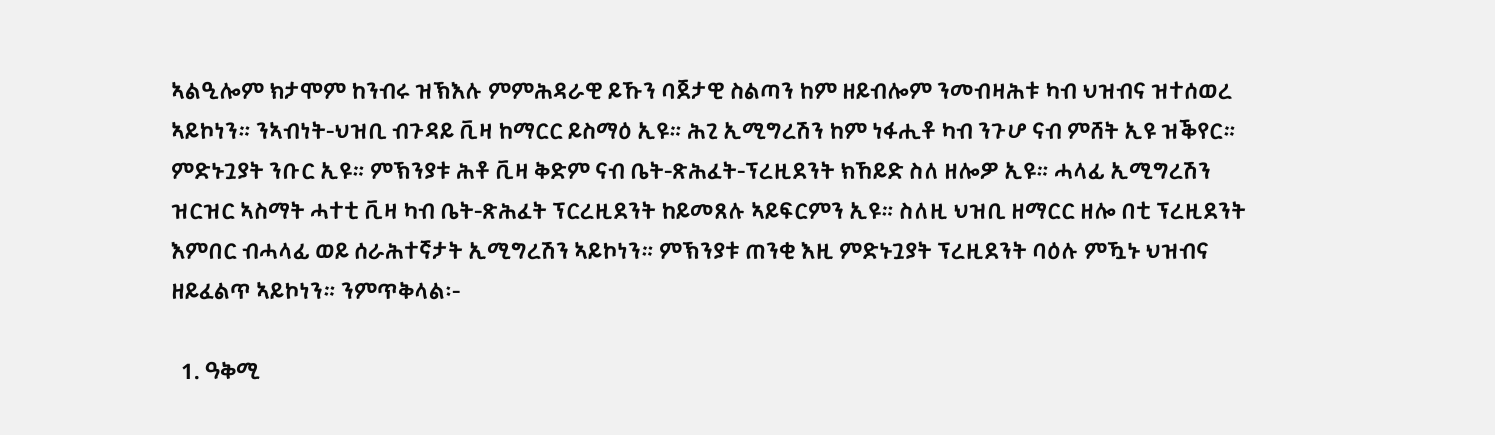ኣልዒሎም ክታሞም ከንብሩ ዝኽእሉ ምምሕዳራዊ ይኹን ባጀታዊ ስልጣን ከም ዘይብሎም ንመብዛሕቱ ካብ ህዝብና ዝተሰወረ ኣይኮነን። ንኣብነት-ህዝቢ ብጉዳይ ቪዛ ከማርር ይስማዕ ኢዩ። ሕጊ ኢሚግረሽን ከም ነፋሒቶ ካብ ንጉሆ ናብ ምሸት ኢዩ ዝቕየር። ምድኑጓያት ንቡር ኢዩ። ምኽንያቱ ሕቶ ቪዛ ቅድም ናብ ቤት-ጽሕፈት-ፕረዚደንት ክኸይድ ስለ ዘሎዎ ኢዩ። ሓላፊ ኢሚግረሽን ዝርዝር ኣስማት ሓተቲ ቪዛ ካብ ቤት-ጽሕፈት ፕርረዚደንት ከይመጸሉ ኣይፍርምን ኢዩ። ስለዚ ህዝቢ ዘማርር ዘሎ በቲ ፕረዚደንት እምበር ብሓላፊ ወይ ሰራሕተኛታት ኢሚግረሽን ኣይኮነን። ምኽንያቱ ጠንቂ እዚ ምድኑጓያት ፕረዚደንት ባዕሉ ምዃኑ ህዝብና ዘይፈልጥ ኣይኮነን። ንምጥቅላል፡-

  1. ዓቅሚ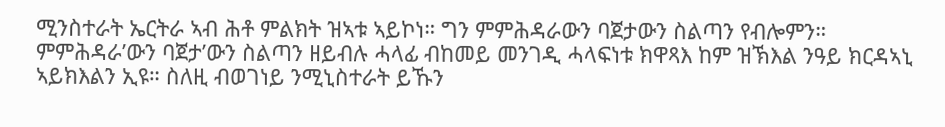ሚንስተራት ኤርትራ ኣብ ሕቶ ምልክት ዝኣቱ ኣይኮነ። ግን ምምሕዳራውን ባጀታውን ስልጣን የብሎምን። ምምሕዳራ’ውን ባጀታ’ውን ስልጣን ዘይብሉ ሓላፊ ብከመይ መንገዲ ሓላፍነቱ ክዋጻእ ከም ዝኽእል ንዓይ ክርዳኣኒ ኣይክእልን ኢዩ። ስለዚ ብወገነይ ንሚኒስተራት ይኹን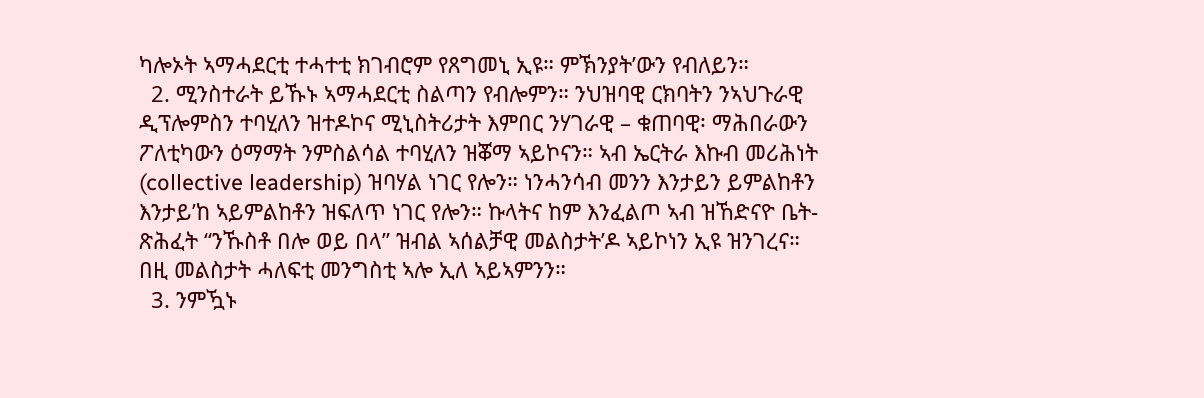ካሎኦት ኣማሓደርቲ ተሓተቲ ክገብሮም የጸግመኒ ኢዩ። ምኽንያት’ውን የብለይን።
  2. ሚንስተራት ይኹኑ ኣማሓደርቲ ስልጣን የብሎምን። ንህዝባዊ ርክባትን ንኣህጉራዊ ዲፕሎምስን ተባሂለን ዝተዶኮና ሚኒስትሪታት እምበር ንሃገራዊ – ቁጠባዊ፡ ማሕበራውን ፖለቲካውን ዕማማት ንምስልሳል ተባሂለን ዝቖማ ኣይኮናን። ኣብ ኤርትራ እኩብ መሪሕነት (collective leadership) ዝባሃል ነገር የሎን። ነንሓንሳብ መንን እንታይን ይምልከቶን እንታይ’ከ ኣይምልከቶን ዝፍለጥ ነገር የሎን። ኩላትና ከም እንፈልጦ ኣብ ዝኸድናዮ ቤት-ጽሕፈት “ንኹስቶ በሎ ወይ በላ” ዝብል ኣሰልቻዊ መልስታት’ዶ ኣይኮነን ኢዩ ዝንገረና። በዚ መልስታት ሓለፍቲ መንግስቲ ኣሎ ኢለ ኣይኣምንን።
  3. ንምዃኑ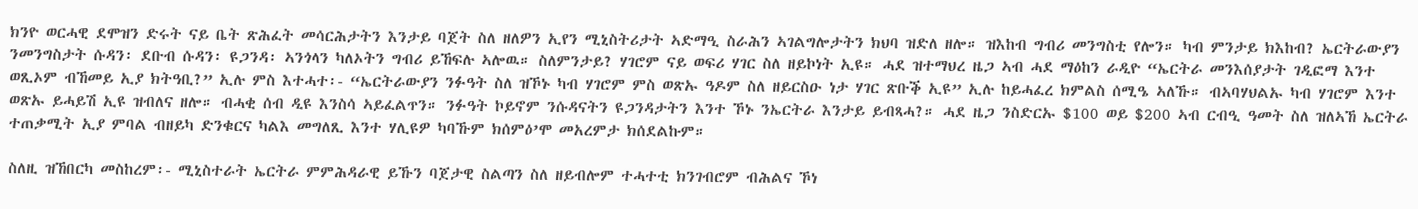ክንዮ ወርሓዊ ደሞዝን ድሩት ናይ ቤት ጽሕፈት መሳርሕታትን እንታይ ባጀት ስለ ዘለዎን ኢየን ሚኒስትሪታት ኣድማዒ ስራሕን ኣገልግሎታትን ክህባ ዝድለ ዘሎ። ዝእከብ ግብሪ መንግስቲ የሎን። ካብ ምንታይ ክእከብ? ኤርትራውያን ንመንግስታት ሱዳን፡ ደቡብ ሱዳን፡ ዩጋንዳ፡ ኣንጎላን ካለኦትን ግብሪ ይኸፍሉ ኣሎዉ። ስለምንታይ? ሃገሮም ናይ ወፍሪ ሃገር ስለ ዘይኮነት ኢዩ። ሓደ ዝተማህረ ዜጋ ኣብ ሓደ ማዕከን ራዲዮ “ኤርትራ መንእሰያታት ገዲፎማ እንተ ወጺኦም ብኸመይ ኢያ ክትዓቢ?” ኢሉ ምስ እተሓተ፡- “ኤርትራውያን ንፉዓት ስለ ዝኾኑ ካብ ሃገሮም ምስ ወጽኡ ዓዶም ስለ ዘይርስዑ ነታ ሃገር ጽቡቕ ኢዩ” ኢሉ ከይሓፈረ ክምልስ ሰሚዔ ኣለኹ። ብኣባሃህልኡ ካብ ሃገሮም እንተ ወጽኡ ይሓይሽ ኢዩ ዝብለና ዘሎ። ብሓቂ ሰብ ዲዩ እንስሳ ኣይፈልጥን። ንፉዓት ኮይኖም ንሱዳናትን ዩጋንዳታትን እንተ ኾኑ ንኤርትራ እንታይ ይብጻሓ?። ሓደ ዜጋ ንስድርኡ $100 ወይ $200 ኣብ ርብዒ ዓመት ስለ ዝለኣኸ ኤርትራ ተጠቃሚት ኢያ ምባል ብዘይካ ድንቁርና ካልእ መግለጺ እንተ ሃሊዩዎ ካባኹም ክሰምዕ’ሞ መአረምታ ክሰደልኩም።

ስለዚ ዝኸበርካ መስከረም፡- ሚኒስተራት ኤርትራ ምምሕዳራዊ ይኹን ባጀታዊ ስልጣን ስለ ዘይብሎም ተሓተቲ ክንገብሮም ብሕልና ኾነ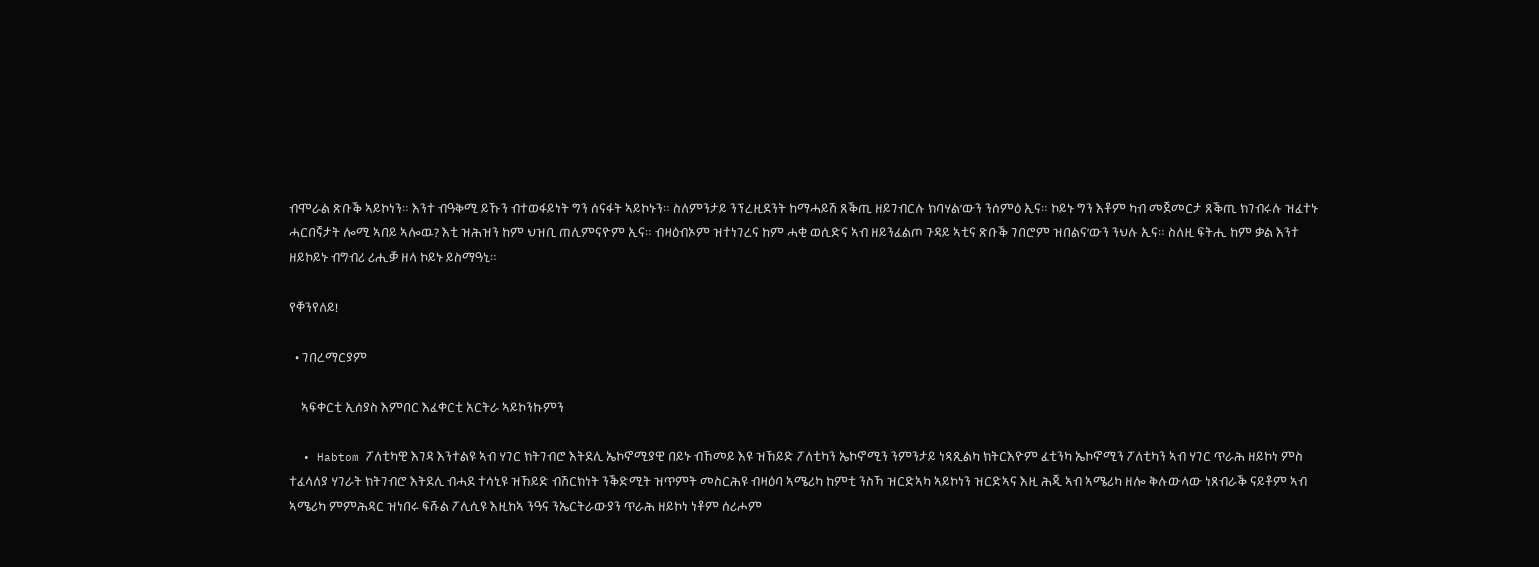ብሞራል ጽቡቕ ኣይኮነን። እንተ ብዓቅሚ ይኹን ብተወፋይነት ግን ሰናፋት ኣይኮኑን። ስለምንታይ ንፕረዚደንት ከማሓይሽ ጸቕጢ ዘይገብርሉ ክባሃል’ውን ንሰምዕ ኢና። ኮይኑ ግን እቶም ካብ መጀመርታ ጸቕጢ ክገብሩሉ ዝፈተኑ ሓርበኛታት ሎሚ ኣበይ ኣሎዉ? እቲ ዝሕዝን ከም ህዝቢ ጠሊምናዮም ኢና። ብዛዕብኦም ዝተነገረና ከም ሓቂ ወሲድና ኣብ ዘይንፈልጦ ጉዳይ ኣቲና ጽቡቕ ገበሮም ዝበልና’ውን ንህሉ ኢና። ስለዚ ፍትሒ ከም ቃል እንተ ዘይኮይኑ ብግብሪ ሪሒቓ ዘላ ኮይኑ ይስማዓኒ።

የቐንየለይ!

  • ገበረማርያም

    ኣፍቀርቲ ኢሰያስ እምበር እፈቀርቲ አርትራ ኣይኮንኩምን

  • Habtom ፖለቲካዊ እገዳ እንተልዩ ኣብ ሃገር ክትገብሮ እትደሊ ኤኮኖሚያዊ በይኑ ብኸመይ እዩ ዝኸይድ ፖለቲካን ኤኮኖሚን ንምንታይ ነጻጺልካ ክትርእዮም ፈቲንካ ኤኮኖሚን ፖለቲካን ኣብ ሃገር ጥራሕ ዘይኮነ ምስ ተፈላለያ ሃገራት ክትገብሮ እትደሊ ብሓደ ተሳኒዩ ዝኸይድ ብሽርክነት ንቕድሚት ዝጥምት መስርሕዩ ብዛዕባ ኣሜሪካ ከምቲ ንስኻ ዝርድኣካ ኣይኮነን ዝርድኣና እዚ ሕጂ ኣብ ኣሜሪካ ዘሎ ቅሉውላው ነጸብራቕ ናይቶም ኣብ ኣሜሪካ ምምሕዳር ዝነበሩ ፍሹል ፖሊሲዩ እዚከኣ ንዓና ንኤርትራውያን ጥራሕ ዘይኮነ ነቶም ሰሪሖም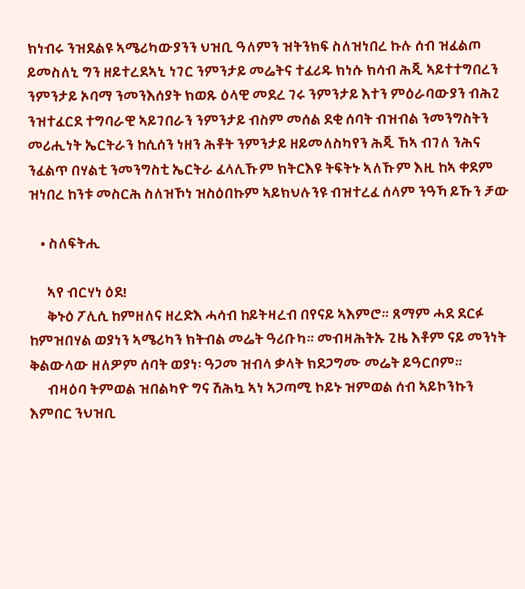ክነብሩ ንዝደልዩ ኣሜሪካውያንን ህዝቢ ዓለምን ዝትንክፍ ስለዝነበረ ኩሉ ሰብ ዝፈልጦ ይመስለኒ ግን ዘይተረደኣኒ ነገር ንምንታይ መሬትና ተፈሪዱ ክነሱ ክሳብ ሕጂ ኣይተተግበረን ንምንታይ ኦባማ ንመንእሰያት ክወጹ ዕላዊ መደረ ገሩ ንምንታይ እተን ምዕራባውያን ብሕጊ ንዝተፈርደ ተግባራዊ ኣይገበራን ንምንታይ ብስም መሰል ደቂ ሰባት ብዝብል ንመንግስትን መሪሒነት ኤርትራን ከሲሰን ነዘን ሕቶት ንምንታይ ዘይመለስካየን ሕጂ ኸኣ ብገለ ንሕና ንፈልጥ በሃልቲ ንመንግስቲ ኤርትራ ፈላሊኹም ክትርእዩ ትፍትኑ ኣለኹም እዚ ከኣ ቀደም ዝነበረ ከንቱ መስርሕ ስለዝኾነ ዝስዕበኩም ኣይክህሉንዩ ብዝተረፈ ሰላም ንዓኻ ይኹን ቻው

    • ስለፍትሒ

      ኣየ ብርሃነ ዕደ!
      ቅኑዕ ፖሊሲ ከምዘለና ዘረድእ ሓሳብ ከይትዛረብ በየናይ ኣእምሮ። ጸማም ሓደ ደርፉ ከምዝበሃል ወያነን ኣሜሪካን ክትብል መሬት ዓሪቡካ። መብዛሕትኡ ጊዜ እቶም ናይ መንነት ቅልውላው ዘለዎም ሰባት ወያነ፡ ዓጋመ ዝብላ ቃላት ክደጋግሙ መሬት ይዓርቦም።
      ብዛዕባ ትምወል ዝበልካዮ ግና ሽሕኳ ኣነ ኣጋጣሚ ኮይኑ ዝምወል ሰብ ኣይኮንኩን እምበር ንህዝቢ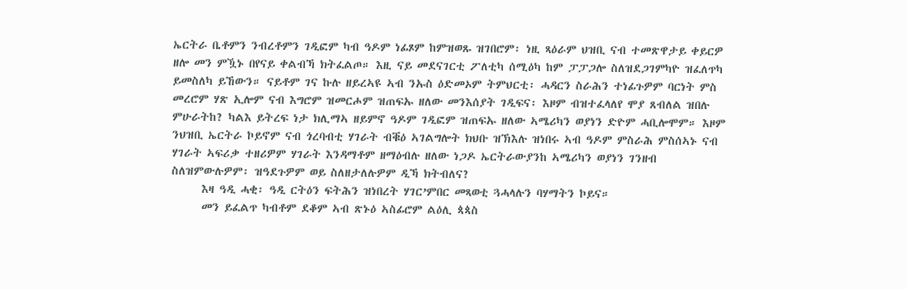ኤርትራ ቤቶምን ንብረቶምን ገዲፎም ካብ ዓዶም ነፊጾም ከምዝወጹ ዝገበሮም፡ ነዚ ጻዕራም ህዝቢ ናብ ተመጽዋታይ ቀይርዎ ዘሎ መን ምዃኑ በየናይ ቀልብኻ ክትፈልጦ። እዚ ናይ መደናገርቲ ፖለቲካ ሰሚዕካ ከም ፓፓጋሎ ስለዝደጋገምካዮ ዝፈለጥካ ይመስለካ ይኸውን። ናይቶም ገና ኩሉ ዘይረኣዩ ኣብ ንኡስ ዕድመኦም ትምህርቲ፡ ሓዳርን ስራሕን ተነፊጉዎም ባርነት ምስ መረሮም ሃጽ ኢሎም ናብ እግሮም ዝመርሖም ዝጠፍኡ ዘለው መንእሰያት ገዲፍና፡ እዞም ብዝተፈላለየ ሞያ ጸብለል ዝበሉ ምሁራትከ? ካልእ ይትረፍ ነታ ክሊማኣ ዘይምኖ ዓዶም ገዲፎም ዝጠፍኡ ዘለው ኣሜሪካን ወያነን ድዮም ሓቢሎሞም። እዞም ንህዝቢ ኤርትራ ኮይኖም ናብ ጎረባብቲ ሃገራት ብቑዕ ኣገልግሎት ክህቡ ዝኽእሉ ዝነበሩ ኣብ ዓዶም ምስራሕ ምስሰኣኑ ናብ ሃገራት ኣፍሪቃ ተዘሪዎም ሃገራት እንዳማቶም ዘማዕብሉ ዘለው ነጋዶ ኤርትራውያንከ ኣሜሪካን ወያነን ገንዘብ ስለዝምውሉዎም፡ ዝዓደጉዎም ወይ ስለዘታለሉዎም ዲኻ ክትብለና?
      እዛ ዓዲ ሓቂ፡ ዓዲ ርትዕን ፍትሕን ዝነበረት ሃገር’ምበር መጻወቲ ጓሓላሉን ባሃማትን ኮይና።
      መን ይፈልጥ ካብቶም ደቆም ኣብ ጽኑዕ ኣስፊሮም ልዕሊ ጳጳስ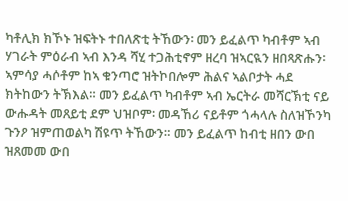ካቶሊክ ክኾኑ ዝፍትኑ ተበለጽቲ ትኸውን፡ መን ይፈልጥ ካብቶም ኣብ ሃገራት ምዕራብ ኣብ እንዳ ሻሂ ተጋሕቲኖም ዘረባ ዝኣርዪን ዘበጻጽሑን፡ ኣምሳያ ሓሶቶም ከኣ ቁንጣሮ ዝትኮበሎም ሕልና ኣልቦታት ሓደ ክትከውን ትኽእል። መን ይፈልጥ ካብቶም ኣብ ኤርትራ መሻርኽቲ ናይ ውሑዳት መጸይቲ ደም ህዝቦም፡ መዳኸሪ ናይቶም ጎሓላሉ ስለዝኾንካ ጉንዖ ዝምጠወልካ ሽዩጥ ትኸውን። መን ይፈልጥ ከብቲ ዘበን ውበ ዝጸመመ ውበ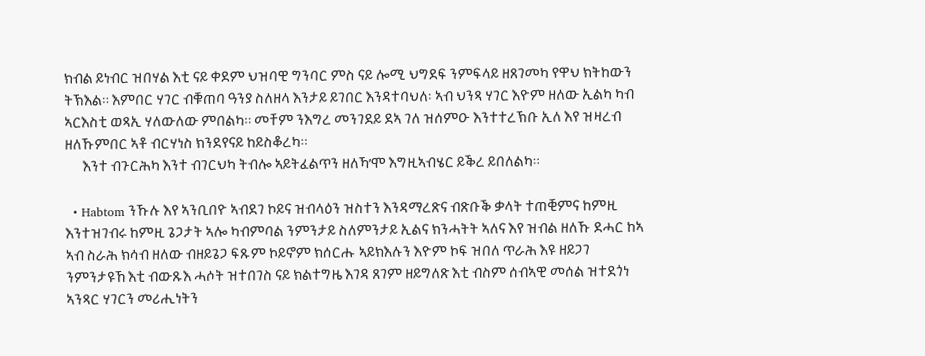ክብል ይነብር ዝበሃል እቲ ናይ ቀደም ህዝባዊ ግንባር ምስ ናይ ሎሚ ህግደፍ ንምፍላይ ዘጸገመካ የዋህ ክትከውን ትኽእል። እምበር ሃገር ብቑጠባ ዓንያ ስለዘላ እንታይ ይገበር እንዳተባህለ፡ ኣብ ህንጻ ሃገር እዮም ዘለው ኢልካ ካብ ኣርእስቲ ወጻኢ ሃለውለው ምበልካ። መቸም ንእግረ መንገደይ ደኣ ገለ ዝሰምዑ እንተተረኽቡ ኢለ እየ ዝዛረብ ዘለኹምበር ኣቶ ብርሃነስ ክንደየናይ ከይስቆረካ።
      እንተ ብጉርሕካ እንተ ብገርህካ ትብሎ ኣይትፈልጥን ዘለኻ’ሞ እግዚኣብሄር ይቕረ ይበለልካ።

  • Habtom ንኹሉ እየ ኣንቢበዮ ኣብደገ ኮይና ዝብላዕን ዝስተን እንዳማረጽና ብጽቡቕ ቃላት ተጠቒምና ከምዚ እንተዝገብሩ ከምዚ ጌጋታት ኣሎ ካብምባል ንምንታይ ስለምንታይ ኢልና ክንሓትት ኣለና እየ ዝብል ዘለኹ ደሓር ከኣ ኣብ ስራሕ ክሳብ ዘለው ብዘይጌጋ ፍጹም ኮይኖም ክሰርሑ ኣይክእሉን እዮም ኮፍ ዝበለ ጥራሕ እዩ ዘይጋገ ንምንታዩኸ እቲ ብውጹእ ሓሶት ዝተበገስ ናይ ክልተግዜ እገዳ ጸገም ዘይግለጽ እቲ ብስም ሰብኣዊ መሰል ዝተደጎነ ኣንጻር ሃገርን መሪሒነትን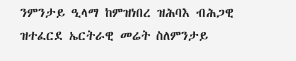ንምንታይ ዒላማ ከምዝነበረ ዝሕባእ ብሕጋዊ ዝተፈርደ ኤርትራዊ መሬት ስለምንታይ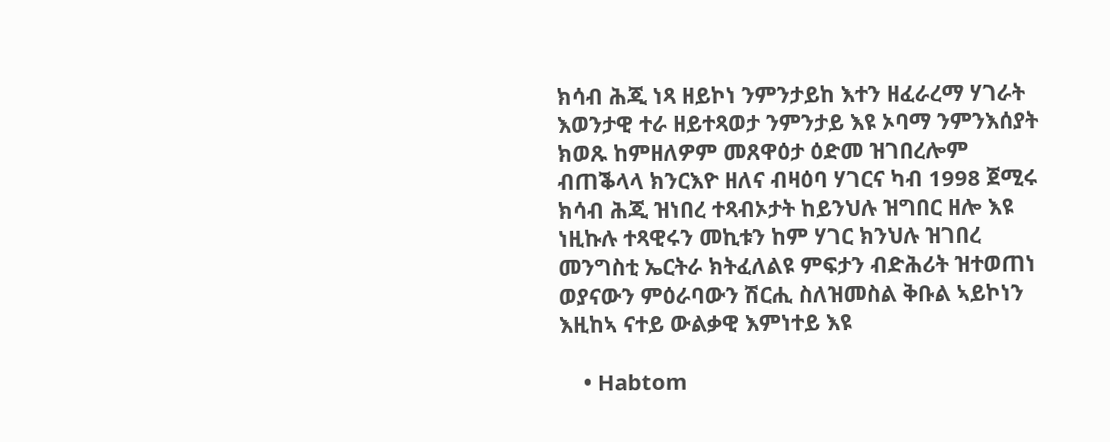ክሳብ ሕጂ ነጻ ዘይኮነ ንምንታይከ እተን ዘፈራረማ ሃገራት እወንታዊ ተራ ዘይተጻወታ ንምንታይ እዩ ኦባማ ንምንእሰያት ክወጹ ከምዘለዎም መጸዋዕታ ዕድመ ዝገበረሎም ብጠቕላላ ክንርእዮ ዘለና ብዛዕባ ሃገርና ካብ 1998 ጀሚሩ ክሳብ ሕጂ ዝነበረ ተጻብኦታት ከይንህሉ ዝግበር ዘሎ እዩ ነዚኩሉ ተጻዊሩን መኪቱን ከም ሃገር ክንህሉ ዝገበረ መንግስቲ ኤርትራ ክትፈለልዩ ምፍታን ብድሕሪት ዝተወጠነ ወያናውን ምዕራባውን ሽርሒ ስለዝመስል ቅቡል ኣይኮነን እዚከኣ ናተይ ውልቃዊ እምነተይ እዩ

    • Habtom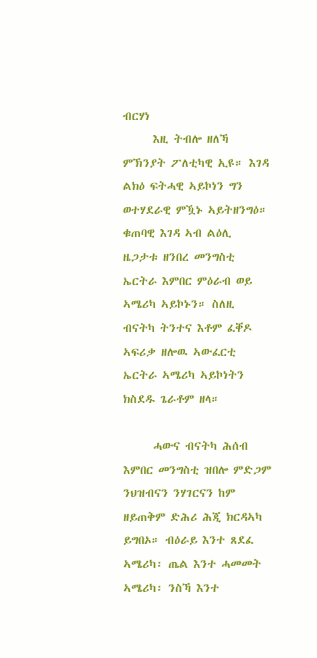ብርሃነ
      እዚ ትብሎ ዘለኻ ምኽንያት ፖለቲካዊ ኢዩ። እገዳ ልክዕ ፍትሓዊ ኣይኮነን ግን ወተሃደራዊ ምዃኑ ኣይትዘንግዕ። ቁጠባዊ እገዳ ኣብ ልዕሊ ዜጋታቱ ዘንበረ መንግስቲ ኤርትራ እምበር ምዕራብ ወይ ኣሜሪካ ኣይኮኑን። ስለዚ ብናትካ ትንተና እቶም ፈቐዶ ኣፍሪቃ ዘሎዉ ኣውፈርቲ ኤርትራ ኣሜሪካ ኣይኮነትን ክስደዱ ጌራቶም ዘላ።

      ሓውና ብናትካ ሕሰብ እምበር መንግስቲ ዝበሎ ምድጋም ንህዝብናን ንሃገርናን ከም ዘይጠቅም ድሕሪ ሕጂ ክርዳኣካ ይግበኦ። ብዕራይ እንተ ጸደፈ ኣሜሪካ፡ ጤል እንተ ሓመመት ኣሜሪካ፡ ንስኻ እንተ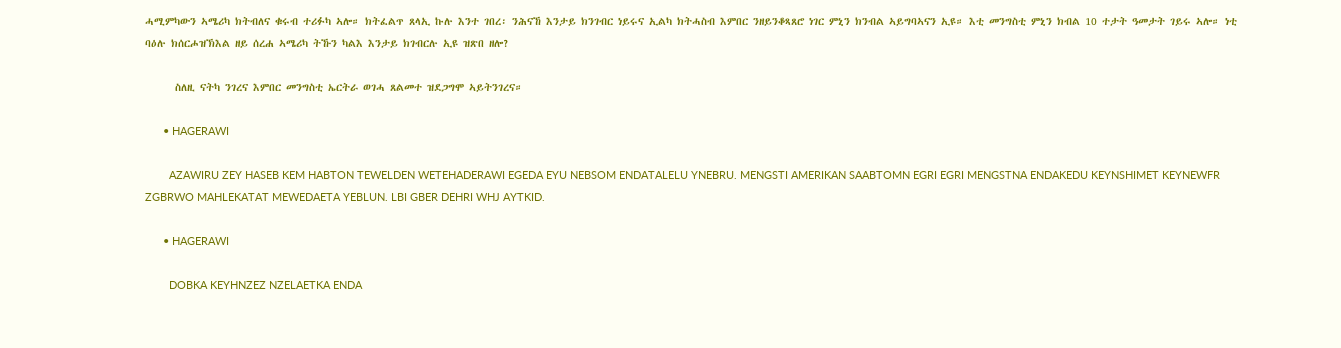ሓሚምካውን ኣሜሪካ ክትብለና ቁሩብ ተሪፉካ ኣሎ። ክትፈልጥ ጸላኢ ኩሉ እንተ ገበረ፡ ንሕናኸ እንታይ ክንገብር ነይሩና ኢልካ ክትሓስብ እምበር ንዘይንቆጻጸሮ ነገር ምኒን ክንብል ኣይግባኣናን ኢዩ። እቲ መንግስቲ ምኒን ክብል 10 ተታት ዓመታት ገይሩ ኣሎ። ነቲ ባዕሉ ክሰርሖዝኽእል ዘይ ሰረሐ ኣሜሪካ ትኹን ካልእ እንታይ ክገብርሉ ኢዩ ዝጽበ ዘሎ?

      ስለዚ ናትካ ንገረና እምበር መንግስቲ ኤርትራ ወገሓ ጸልመተ ዝደጋግሞ ኣይትንገረና።

      • HAGERAWI

        AZAWIRU ZEY HASEB KEM HABTON TEWELDEN WETEHADERAWI EGEDA EYU NEBSOM ENDATALELU YNEBRU. MENGSTI AMERIKAN SAABTOMN EGRI EGRI MENGSTNA ENDAKEDU KEYNSHIMET KEYNEWFR ZGBRWO MAHLEKATAT MEWEDAETA YEBLUN. LBI GBER DEHRI WHJ AYTKID.

      • HAGERAWI

        DOBKA KEYHNZEZ NZELAETKA ENDA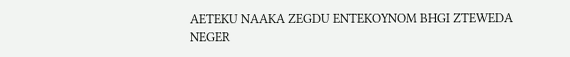AETEKU NAAKA ZEGDU ENTEKOYNOM BHGI ZTEWEDA NEGER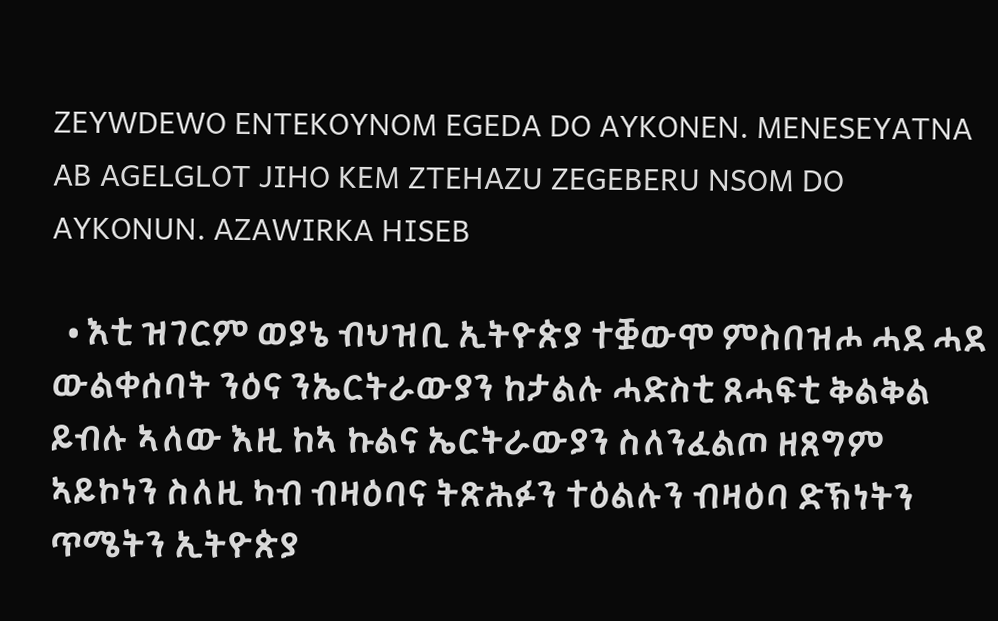ZEYWDEWO ENTEKOYNOM EGEDA DO AYKONEN. MENESEYATNA AB AGELGLOT JIHO KEM ZTEHAZU ZEGEBERU NSOM DO AYKONUN. AZAWIRKA HISEB

  • እቲ ዝገርም ወያኔ ብህዝቢ ኢትዮጵያ ተቛውሞ ምስበዝሖ ሓደ ሓደ ውልቀሰባት ንዕና ንኤርትራውያን ከታልሉ ሓድስቲ ጸሓፍቲ ቅልቅል ይብሉ ኣለው እዚ ከኣ ኩልና ኤርትራውያን ስለንፈልጦ ዘጸግም ኣይኮነን ስለዚ ካብ ብዛዕባና ትጽሕፉን ተዕልሉን ብዛዕባ ድኽነትን ጥሜትን ኢትዮጵያ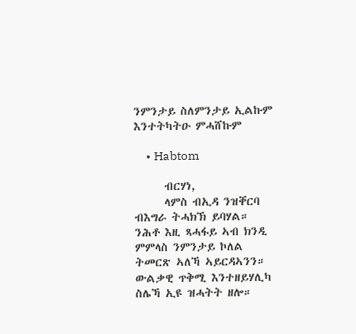ንምንታይ ስለምንታይ ኢልኩም እንተትካትዑ ምሓሸኩም

    • Habtom

      ብርሃነ,
      ላምስ ብኢዳ ንዝቐርባ ብእግራ ትሓክኽ ይባሃል። ንሕቶ እዚ ጻሓፋይ ኣብ ክንዲ ምምላስ ንምንታይ ኮለል ትመርጽ ኣለኻ ኣይርዳኣንን። ውልቃዊ ጥቅሚ እንተዘይሃሊካ ስሌኻ ኢዩ ዝሓትት ዘሎ።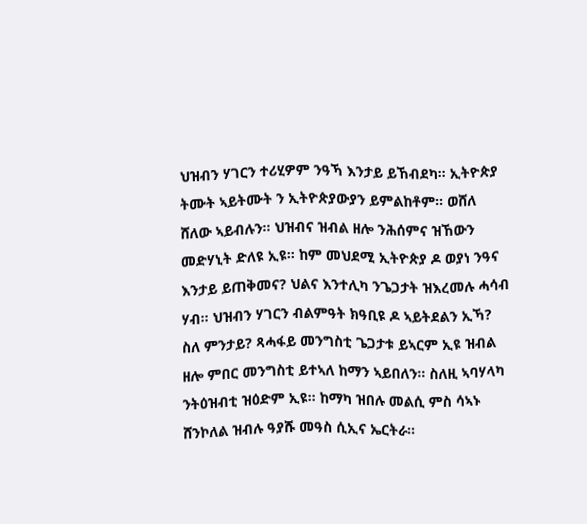ህዝብን ሃገርን ተሪሂዎም ንዓኻ እንታይ ይኸብደካ። ኢትዮጵያ ትሙት ኣይትሙት ን ኢትዮጵያውያን ይምልከቶም። ወሸለ ሸለው ኣይብሉን። ህዝብና ዝብል ዘሎ ንሕሰምና ዝኸውን መድሃኒት ድለዩ ኢዩ። ከም መህደሚ ኢትዮጵያ ዶ ወያነ ንዓና እንታይ ይጠቅመና? ህልና እንተሊካ ንጌጋታት ዝእረመሉ ሓሳብ ሃብ። ህዝብን ሃገርን ብልምዓት ክዓቢዩ ዶ ኣይትደልን ኢኻ? ስለ ምንታይ? ጻሓፋይ መንግስቲ ጌጋታቱ ይኣርም ኢዩ ዝብል ዘሎ ምበር መንግስቲ ይተኣለ ከማን ኣይበለን። ስለዚ ኣባሃላካ ንትዕዝብቲ ዝዕድም ኢዩ። ከማካ ዝበሉ መልሲ ምስ ሳኣኑ ሸንኮለል ዝብሉ ዓያሹ መዓስ ሲኢና ኤርትራ።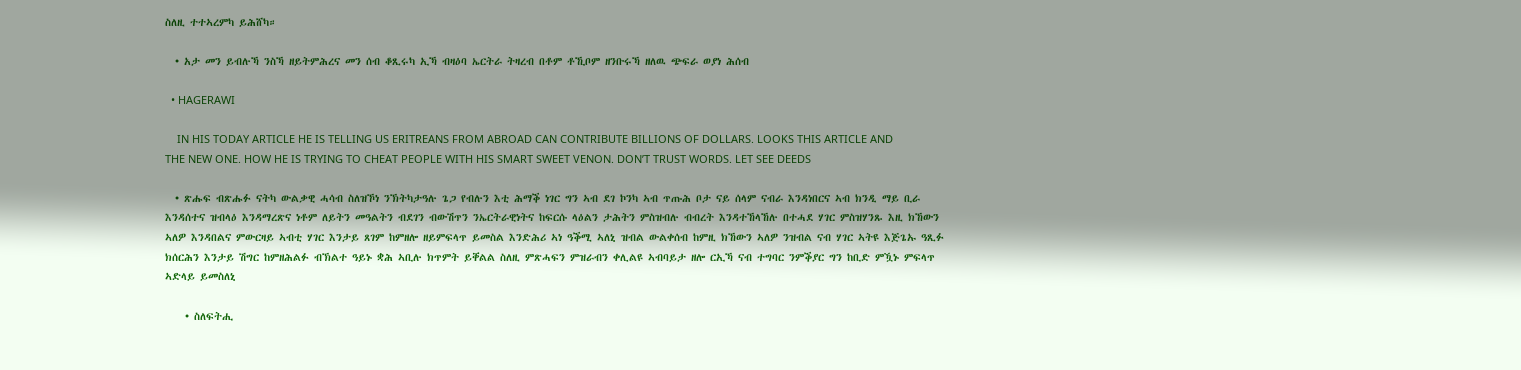ስለዚ ተተኣረምካ ይሕሸካ።

  • አታ መን ይብሉኻ ንስኻ ዘይትምሕረና መን ሰብ ቆጺሩካ ኢኻ ብዛዕባ ኤርትራ ትዛረብ በቶም ቶኺቦም ዘንቡሩኻ ዘለዉ ጭፍራ ወያነ ሕሰብ

  • HAGERAWI

    IN HIS TODAY ARTICLE HE IS TELLING US ERITREANS FROM ABROAD CAN CONTRIBUTE BILLIONS OF DOLLARS. LOOKS THIS ARTICLE AND THE NEW ONE. HOW HE IS TRYING TO CHEAT PEOPLE WITH HIS SMART SWEET VENON. DON’T TRUST WORDS. LET SEE DEEDS

  • ጽሑፍ ብጽሑፉ ናትካ ውልቃዊ ሓሳብ ስለዝኾነ ንኽትካታዓሉ ጌጋ የብሉን እቲ ሕማቕ ነገር ግን ኣብ ደገ ኮንካ ኣብ ጥጡሕ ቦታ ናይ ሰላም ናብራ እንዳነበርና ኣብ ክንዲ ማይ ቢራ እንዳሰተና ዝብላዕ እንዳማረጽና ነቶም ለይትን መዓልትን ብደገን ብውሽጥን ንኤርትራዊነትና ከፍርሱ ላዕልን ታሕትን ምስዝብሉ ብብረት እንዳተኸላኸሉ በተሓደ ሃገር ምስዝሃንጹ እዚ ክኸውን ኣለዎ እንዳበልና ምውርዛይ ኣብቲ ሃገር እንታይ ጸገም ከምዘሎ ዘይምፍላጥ ይመስል እንድሕሪ ኣነ ዓቕሚ ኣለኒ ዝብል ውልቀሰብ ከምዚ ክኸውን ኣለዎ ንዝብል ናብ ሃገር ኣትዩ እጅጌኡ ዓጺፉ ክሰርሕን እንታይ ሽግር ከምዘሕልፉ ብኽልተ ዓይኑ ቋሕ ኣቢሉ ክጥምት ይቐልል ስለዚ ምጽሓፍን ምዝራብን ቀሊልዩ ኣብባይታ ዘሎ ርኢኻ ናብ ተግባር ንምቕያር ግን ከቢድ ምዃኑ ምፍላጥ ኣድላይ ይመስለኒ

    • ስለፍትሒ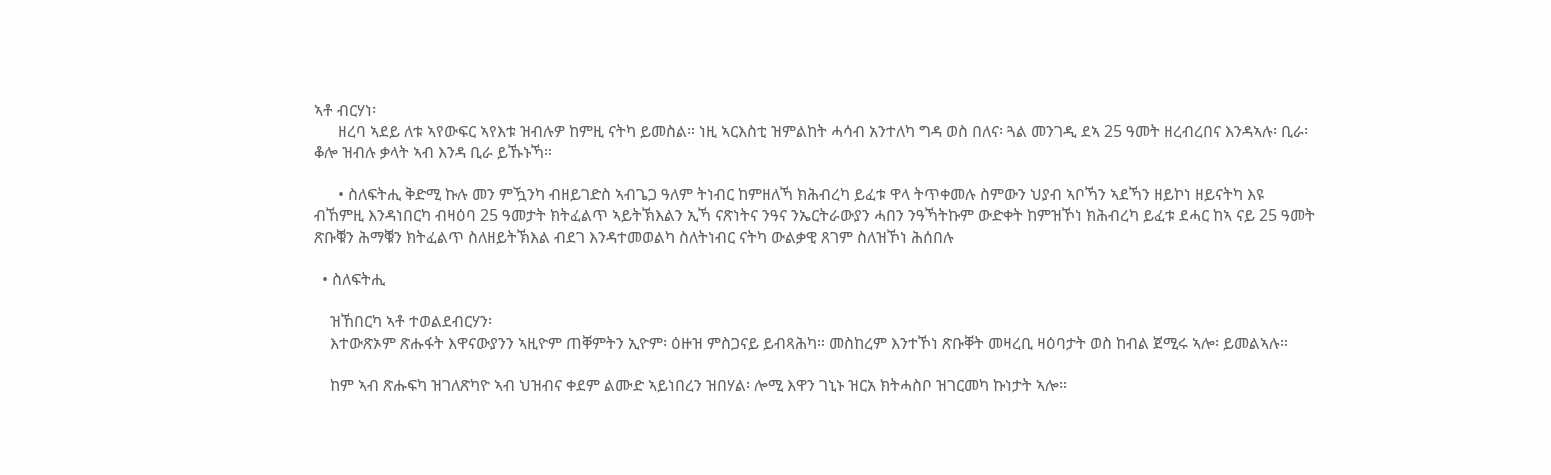ኣቶ ብርሃነ፡
      ዘረባ ኣደይ ለቱ ኣየውፍር ኣየእቱ ዝብሉዎ ከምዚ ናትካ ይመስል። ነዚ ኣርእስቲ ዝምልከት ሓሳብ አንተለካ ግዳ ወስ በለና፡ ጓል መንገዲ ደኣ 25 ዓመት ዘረብረበና እንዳኣሉ፡ ቢራ፡ ቆሎ ዝብሉ ቃላት ኣብ እንዳ ቢራ ይኹኑኻ።

      • ስለፍትሒ ቅድሚ ኩሉ መን ምዃንካ ብዘይገድስ ኣብጌጋ ዓለም ትነብር ከምዘለኻ ክሕብረካ ይፈቱ ዋላ ትጥቀመሉ ስምውን ህያብ ኣቦኻን ኣደኻን ዘይኮነ ዘይናትካ እዩ ብኸምዚ እንዳነበርካ ብዛዕባ 25 ዓመታት ክትፈልጥ ኣይትኽእልን ኢኻ ናጽነትና ንዓና ንኤርትራውያን ሓበን ንዓኻትኩም ውድቀት ከምዝኾነ ክሕብረካ ይፈቱ ደሓር ከኣ ናይ 25 ዓመት ጽቡቑን ሕማቑን ክትፈልጥ ስለዘይትኽእል ብደገ እንዳተመወልካ ስለትነብር ናትካ ውልቃዊ ጸገም ስለዝኾነ ሕሰበሉ

  • ስለፍትሒ

    ዝኸበርካ ኣቶ ተወልደብርሃን፡
    እተውጽኦም ጽሑፋት እዋናውያንን ኣዚዮም ጠቐምትን ኢዮም፡ ዕዙዝ ምስጋናይ ይብጻሕካ። መስከረም እንተኾነ ጽቡቐት መዛረቢ ዛዕባታት ወስ ከብል ጀሚሩ ኣሎ፡ ይመልኣሉ።

    ከም ኣብ ጽሑፍካ ዝገለጽካዮ ኣብ ህዝብና ቀደም ልሙድ ኣይነበረን ዝበሃል፡ ሎሚ እዋን ገኒኑ ዝርአ ክትሓስቦ ዝገርመካ ኩነታት ኣሎ።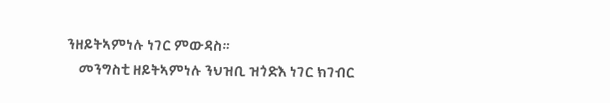ንዘይትኣምነሉ ነገር ምውዳስ።
    መንግስቲ ዘይትኣምነሉ ንህዝቢ ዝጎድእ ነገር ክገብር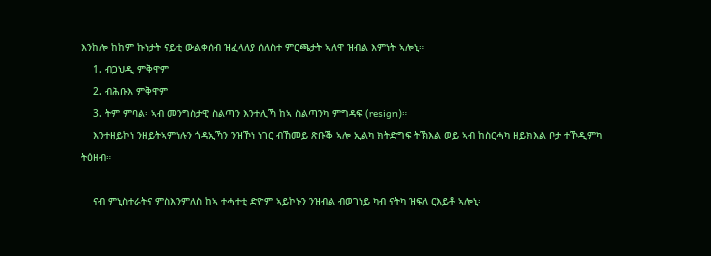እንከሎ ከከም ኩነታት ናይቲ ውልቀሰብ ዝፈላለያ ሰለስተ ምርጫታት ኣለዋ ዝብል እምነት ኣሎኒ።
    1. ብጋህዲ ምቅዋም
    2. ብሕቡእ ምቅዋም
    3. ትም ምባል፡ ኣብ መንግስታዊ ስልጣን እንተሊኻ ከኣ ስልጣንካ ምግዳፍ (resign)።
    እንተዘይኮነ ንዘይትኣምነሉን ጎዳኢኻን ንዝኾነ ነገር ብኸመይ ጽቡቕ ኣሎ ኢልካ ክትድግፍ ትኽእል ወይ ኣብ ከስርሓካ ዘይክእል ቦታ ተኾዲምካ ትዕዘብ።

    ናብ ምኒስተራትና ምስእንምለስ ከኣ ተሓተቲ ድዮም ኣይኮኑን ንዝብል ብወገነይ ካብ ናትካ ዝፍለ ርእይቶ ኣሎኒ፡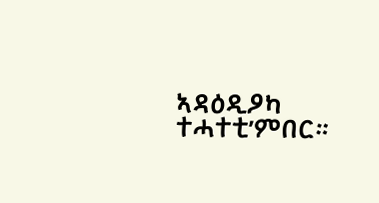ኣዳዕዲዖካ ተሓተቲ’ምበር።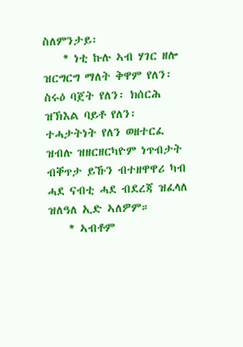ስለምንታይ፡
    * ነቲ ኩሉ ኣብ ሃገር ዘሎ ዝርግርግ ማለት ቅዋም የለን፡ ስሩዕ ባጀት የለን፡ ክሰርሕ ዝኽእል ባይቶ የለን፡ ተሓታትነት የለን ወዘተርፈ ዝብሉ ዝዘርዘርካዮም ነጥብታት ብቐጥታ ይኹን ብተዘዋዋሪ ካብ ሓደ ናብቲ ሓደ ብደረጃ ዝፈላለ ዝለዓለ ኢድ ኣለዎም።
    * ኣብቶም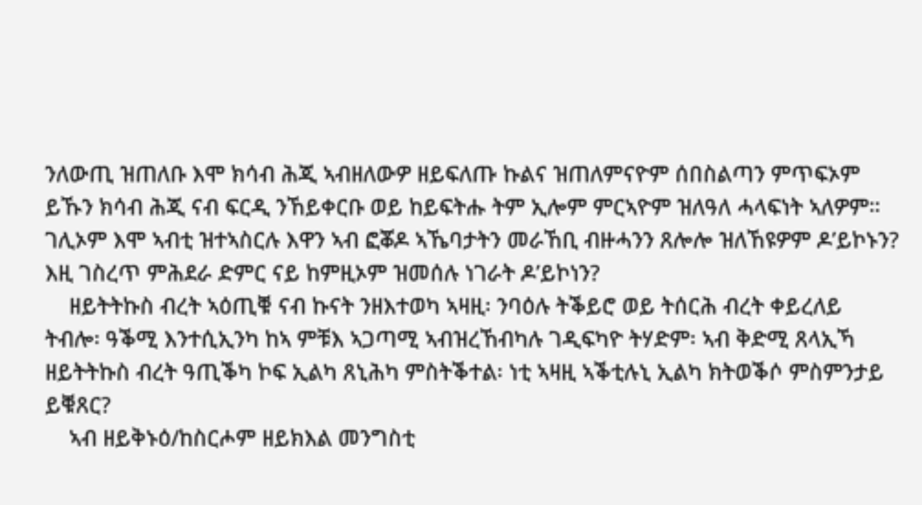ንለውጢ ዝጠለቡ እሞ ክሳብ ሕጂ ኣብዘለውዎ ዘይፍለጡ ኩልና ዝጠለምናዮም ሰበስልጣን ምጥፍኦም ይኹን ክሳብ ሕጂ ናብ ፍርዲ ንኸይቀርቡ ወይ ከይፍትሑ ትም ኢሎም ምርኣዮም ዝለዓለ ሓላፍነት ኣለዎም። ገሊኦም እሞ ኣብቲ ዝተኣስርሉ እዋን ኣብ ፎቖዶ ኣኼባታትን መራኸቢ ብዙሓንን ጸሎሎ ዝለኸዩዎም ዶ’ይኮኑን? እዚ ገስረጥ ምሕደራ ድምር ናይ ከምዚኦም ዝመሰሉ ነገራት ዶ’ይኮነን?
    ዘይትትኩስ ብረት ኣዕጢቑ ናብ ኩናት ንዘእተወካ ኣዛዚ፡ ንባዕሉ ትቕይሮ ወይ ትሰርሕ ብረት ቀይረለይ ትብሎ፡ ዓቕሚ እንተሲኢንካ ከኣ ምቹእ ኣጋጣሚ ኣብዝረኸብካሉ ገዲፍካዮ ትሃድም፡ ኣብ ቅድሚ ጸላኢኻ ዘይትትኩስ ብረት ዓጢቕካ ኮፍ ኢልካ ጸኒሕካ ምስትቕተል፡ ነቲ ኣዛዚ ኣቕቲሉኒ ኢልካ ክትወቕሶ ምስምንታይ ይቑጸር?
    ኣብ ዘይቅኑዕ/ከስርሖም ዘይክእል መንግስቲ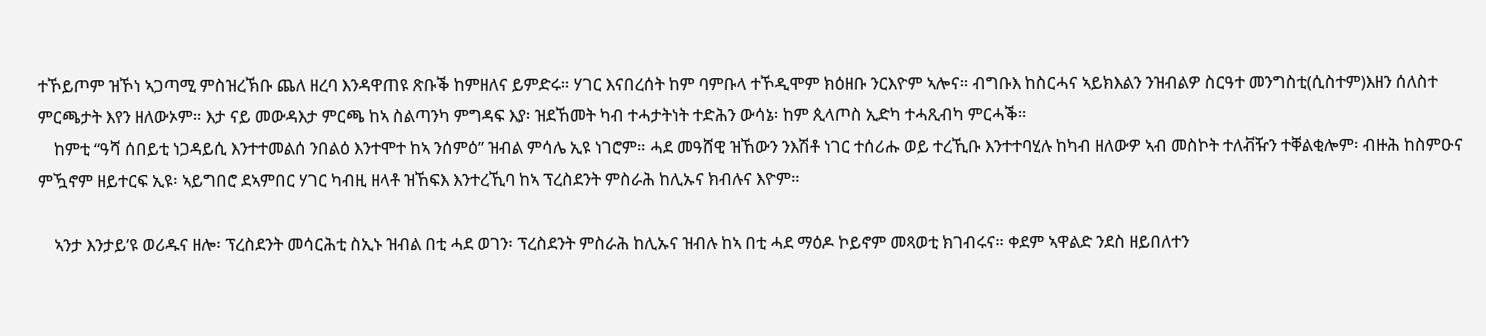ተኾይጦም ዝኾነ ኣጋጣሚ ምስዝረኽቡ ጨለ ዘረባ እንዳዋጠዩ ጽቡቕ ከምዘለና ይምድሩ። ሃገር እናበረሰት ከም ባምቡላ ተኾዲሞም ክዕዘቡ ንርእዮም ኣሎና። ብግቡእ ከስርሓና ኣይክእልን ንዝብልዎ ስርዓተ መንግስቲ(ሲስተም)እዘን ሰለስተ ምርጫታት እየን ዘለውኦም። እታ ናይ መውዳእታ ምርጫ ከኣ ስልጣንካ ምግዳፍ እያ፡ ዝደኸመት ካብ ተሓታትነት ተድሕን ውሳኔ፡ ከም ጲላጦስ ኢድካ ተሓጺብካ ምርሓቕ።
    ከምቲ “ዓሻ ሰበይቲ ነጋዳይሲ እንተተመልሰ ንበልዕ እንተሞተ ከኣ ንሰምዕ” ዝብል ምሳሌ ኢዩ ነገሮም። ሓደ መዓሸዊ ዝኸውን ንእሽቶ ነገር ተሰሪሑ ወይ ተረኺቡ እንተተባሂሉ ከካብ ዘለውዎ ኣብ መስኮት ተለቭዥን ተቐልቂሎም፡ ብዙሕ ከስምዑና ምዃኖም ዘይተርፍ ኢዩ፡ ኣይግበሮ ደኣምበር ሃገር ካብዚ ዘላቶ ዝኸፍእ እንተረኺባ ከኣ ፕረስደንት ምስራሕ ከሊኡና ክብሉና እዮም።

    ኣንታ እንታይ’ዩ ወሪዱና ዘሎ፡ ፕረስደንት መሳርሕቲ ስኢኑ ዝብል በቲ ሓደ ወገን፡ ፕረስደንት ምስራሕ ከሊኡና ዝብሉ ከኣ በቲ ሓደ ማዕዶ ኮይኖም መጻወቲ ክገብሩና። ቀደም ኣዋልድ ንደስ ዘይበለተን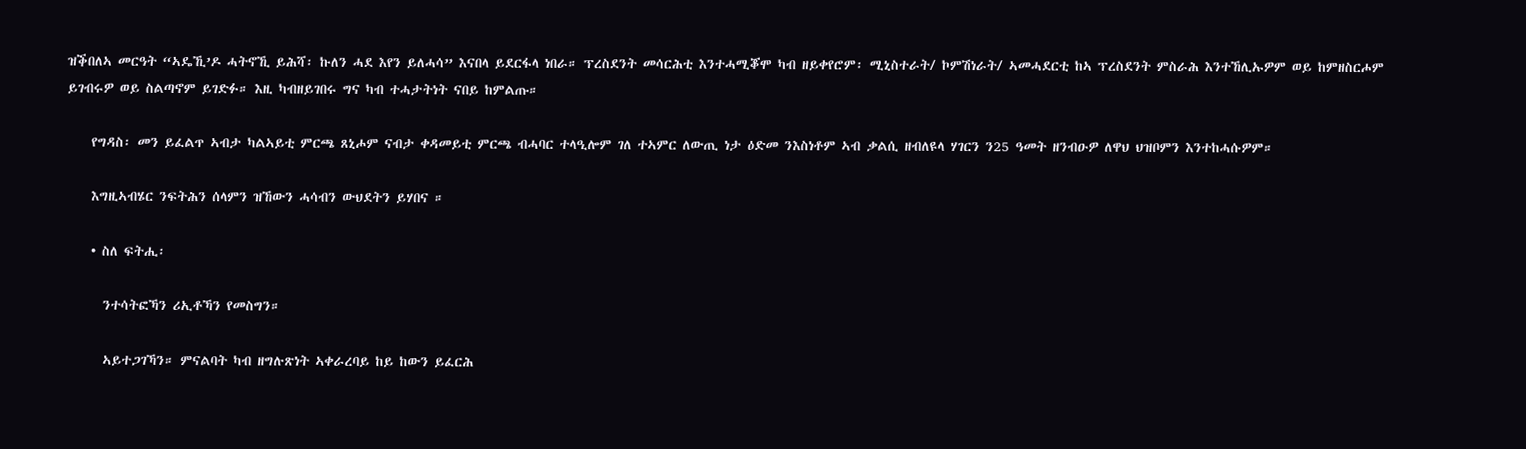ዝቕበለኣ መርዓት “ኣዴኺ’ዶ ሓትኖኺ ይሕሻ፡ ኩለን ሓደ እየን ይለሓሳ” እናበላ ይደርፋላ ነበራ። ፕረስደንት መሳርሕቲ እንተሓሚቖሞ ካብ ዘይቀየሮም፡ ሚኒስተራት/ ኮምሽነራት/ ኣመሓደርቲ ከኣ ፕረስደንት ምስራሕ እንተኸሊኡዎም ወይ ከምዘስርሖም ይገብሩዎ ወይ ስልጣኖም ይገድፉ። እዚ ካብዘይገበሩ ግና ካብ ተሓታትነት ናበይ ከምልጡ።

    የግዳስ፡ መን ይፈልጥ ኣብታ ካልኣይቲ ምርጫ ጸኒሖም ናብታ ቀዳመይቲ ምርጫ ብሓባር ተላዒሎም ገለ ተኣምር ለውጢ ነታ ዕድመ ንእስነቶም ኣብ ቃልሲ ዘብለዩላ ሃገርን ን25 ዓመት ዘንብዑዎ ለዋህ ህዝቦምን እንተከሓሱዎም።

    እግዚኣብሄር ንፍትሕን ሰላምን ዝኸውን ሓሳብን ውህደትን ይሃበና ።

    • ስለ ፍትሒ፡

      ንተሳትፎኻን ሪኢቶኻን የመስግን።

      ኣይተጋገኻን። ምናልባት ካብ ዘግሉጽነት ኣቀራረባይ ከይ ከውን ይፈርሕ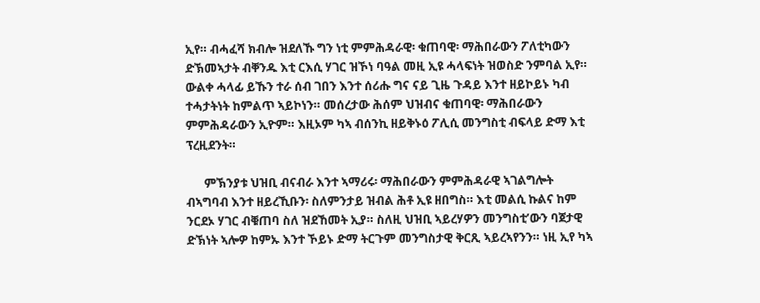ኢየ። ብሓፈሻ ክብሎ ዝደለኹ ግን ነቲ ምምሕዳራዊ፡ ቁጠባዊ፡ ማሕበራውን ፖለቲካውን ድኽመኣታት ብቐንዱ እቲ ርእሲ ሃገር ዝኾነ ባዓል መዚ ኢዩ ሓላፍነት ዝወስድ ንምባል ኢየ። ውልቀ ሓላፊ ይኹን ተራ ሰብ ገበን እንተ ሰሪሑ ግና ናይ ጊዜ ጉዳይ እንተ ዘይኮይኑ ካብ ተሓታትነት ከምልጥ ኣይኮነን። መሰረታው ሕሰም ህዝብና ቁጠባዊ፡ ማሕበራውን ምምሕዳራውን ኢዮም። እዚኦም ካኣ ብሰንኪ ዘይቅኑዕ ፖሊሲ መንግስቲ ብፍላይ ድማ እቲ ፕረዚደንት።

      ምኽንያቱ ህዝቢ ብናብራ እንተ ኣማሪሩ፡ ማሕበራውን ምምሕዳራዊ ኣገልግሎት ብኣግባብ እንተ ዘይረኺቡን፡ ስለምንታይ ዝብል ሕቶ ኢዩ ዘበግስ። እቲ መልሲ ኩልና ከም ንርደኦ ሃገር ብቑጠባ ስለ ዝደኸመት ኢያ። ስለዚ ህዝቢ ኣይረሃዎን መንግስቲ’ውን ባጀታዊ ድኽነት ኣሎዎ ከምኡ እንተ ኾይኑ ድማ ትርጉም መንግስታዊ ቅርጺ ኣይረኣየንን። ነዚ ኢየ ካኣ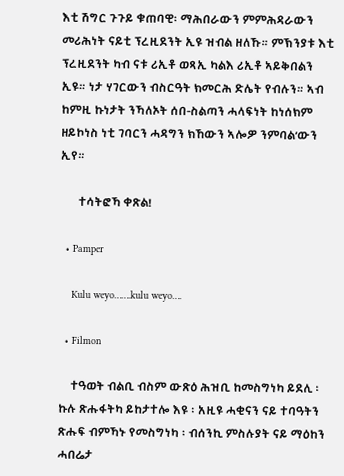እቲ ሽግር ጉጉይ ቁጠባዊ፡ ማሕበራውን ምምሕዳራውን መሪሕነት ናይቲ ፕረዚደንት ኢዩ ዝብል ዘለኹ። ምኽንያቱ እቲ ፕረዚደንት ካብ ናቱ ሪኢቶ ወጻኢ ካልእ ሪኢቶ ኣይቅበልን ኢዩ። ነታ ሃገርውን ብስርዓት ክመርሕ ድሌት የብሉን። ኣብ ከምዚ ኩነታት ንኻለኦት ሰበ-ስልጣን ሓላፍነት ከነሰክም ዘይኮነስ ነቲ ገባርን ሓዳግን ክኸውን ኣሎዎ ንምባል’ውን ኢየ።

      ተሳትፎኻ ቀጽል!

  • Pamper

    Kulu weyo…….kulu weyo….

  • Filmon

    ተዓወት ብልቢ ብስም ውጽዕ ሕዝቢ ከመስግነካ ይደሊ ፡ ኩሉ ጽሑፋትካ ይከታተሎ እዩ ፡ አዚዩ ሓቂናን ናይ ተባዓትን ጽሑፍ ብምኻኑ የመስግነካ ፡ ብሰንኪ ምስሉያት ናይ ማዕከን ሓበሬታ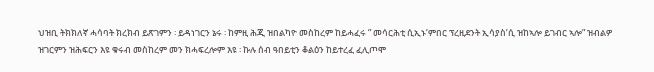ህዝቢ ትክክለኛ ሓሳባት ክረክብ ይጽገምን ፡ ይዳነገርን ኔሩ ፡ ከምዚ ሕጂ ዝበልካዮ መስከረም ከይሓፈሩ ” መሳርሕቲ ሲኢኑ’ምበር ፕረዚደንት ኢሳያስ’ሲ ዝከኣሎ ይገብር ኣሎ” ዝብልዎ ዝገርምን ዝሕፍርን እዩ ቁሩብ መስከረም መን ክሓፍረሎም እዩ ፡ ኩሉ ሰብ ዓበይቲን ቆልዕን ከይተረፈ ፈሊጦሞ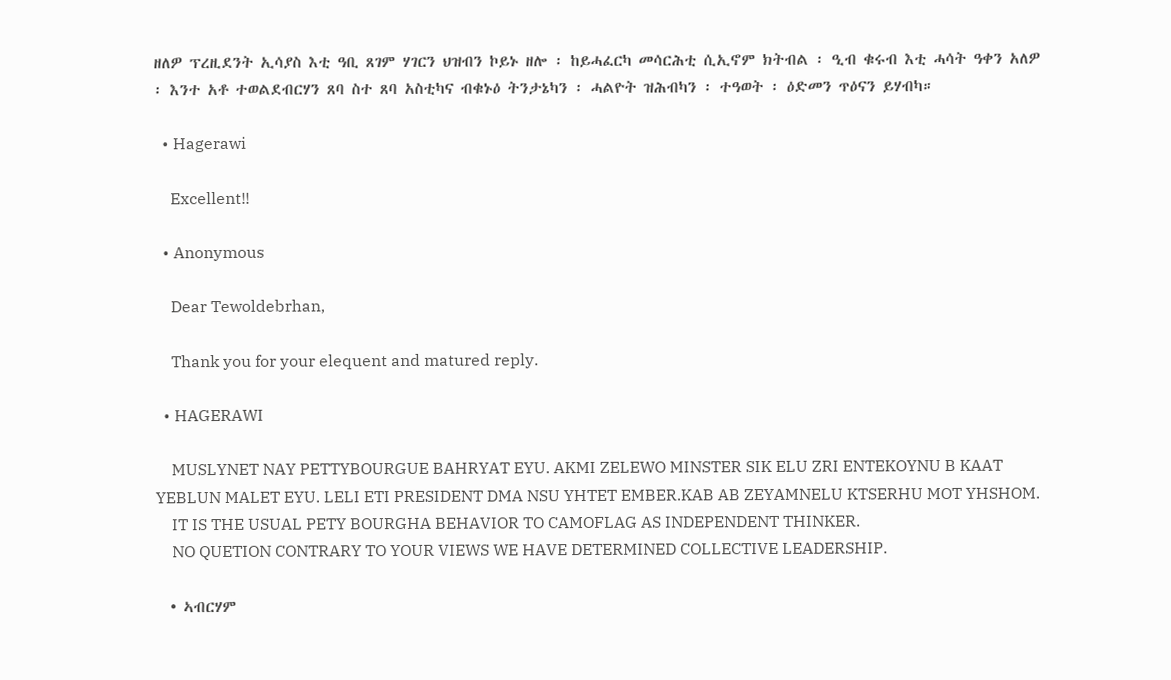ዘለዎ ፕረዚደንት ኢሳያስ እቲ ዓቢ ጸገም ሃገርን ህዝብን ኮይኑ ዘሎ ፡ ከይሓፈርካ መሳርሕቲ ሲኢኖም ክትብል ፡ ዒብ ቁሩብ እቲ ሓሳት ዓቀን አለዎ ፡ እንተ አቶ ተወልደብርሃን ጸባ ስተ ጸባ አስቲካና ብቁኑዕ ትንታኔካን ፡ ሓልዮት ዝሕብካን ፡ ተዓወት ፡ ዕድመን ጥዕናን ይሃብካ።

  • Hagerawi

    Excellent!!

  • Anonymous

    Dear Tewoldebrhan,

    Thank you for your elequent and matured reply.

  • HAGERAWI

    MUSLYNET NAY PETTYBOURGUE BAHRYAT EYU. AKMI ZELEWO MINSTER SIK ELU ZRI ENTEKOYNU B KAAT YEBLUN MALET EYU. LELI ETI PRESIDENT DMA NSU YHTET EMBER.KAB AB ZEYAMNELU KTSERHU MOT YHSHOM.
    IT IS THE USUAL PETY BOURGHA BEHAVIOR TO CAMOFLAG AS INDEPENDENT THINKER.
    NO QUETION CONTRARY TO YOUR VIEWS WE HAVE DETERMINED COLLECTIVE LEADERSHIP.

  • ኣብርሃም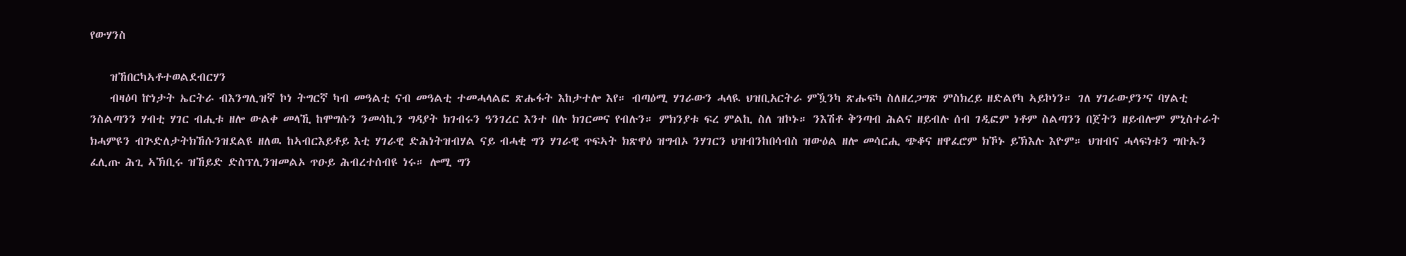የውሃንስ

    ዝኸበርካኣቶተወልደብርሃን
    ብዛዕባ ኵነታት ኤርትራ ብእንግሊዝኛ ኮነ ትግርኛ ካብ መዓልቲ ናብ መዓልቲ ተመሓላልፎ ጽሑፋት እከታተሎ እየ። ብጣዕሚ ሃገራውን ሓላዪ ህዝቢአርትራ ምዃንካ ጽሑፍካ ስለዘረጋግጽ ምስክረይ ዘድልየካ ኣይኮነን። ገለ ሃገራውያን’ና ባሃልቲ ንስልጣንን ሃብቲ ሃገር ብሒቱ ዘሎ ውልቀ መላኺ ከሞግሱን ንመሳኪን ግዳያት ክገብሩን ዓንገረር እንተ በሉ ክገርመና የብሉን። ምክንያቱ ፍረ ምልኪ ስለ ዝኮኑ። ንእሽቶ ቅንጣብ ሕልና ዘይብሉ ሰብ ገዲፎም ነቶም ስልጣንን በጀትን ዘይብሎም ምኒስተራት ክሓምዩን ብጕድለታትክኸሱንዝደልዩ ዘለዉ ከኣብርእይቶይ እቲ ሃገራዊ ድሕነትዝብሃል ናይ ብሓቂ ግን ሃገራዊ ጥፍኣት ክጽዋዕ ዝግብኦ ንሃገርን ህዝብንከበሳብስ ዝውዕል ዘሎ መሳርሒ ጭቆና ዘዋፈሮም ክኾኑ ይኽእሉ እዮም። ህዝብና ሓላፍነቱን ግቡኡን ፈሊጡ ሕጊ ኣኽቢሩ ዝኸይድ ድስፕሊንዝመልኦ ጥዑይ ሕብረተሰብዩ ነሩ። ሎሚ ግን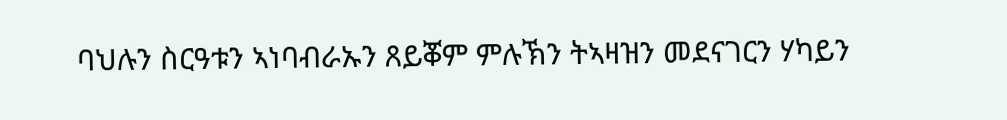ባህሉን ስርዓቱን ኣነባብራኡን ጸይቖም ምሉኽን ትኣዛዝን መደናገርን ሃካይን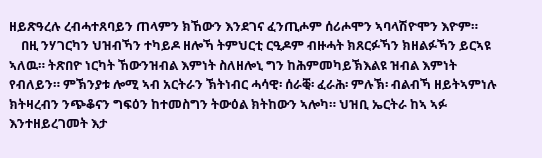ዘይጽዓረሉ ረብሓተጸባይን ጠላምን ክኸውን እንደገና ፈንጢሖም ሰሪሖሞን ኣባላሽዮሞን እዮም።
    በዚ ንሃገርካን ህዝብኻን ተካይዶ ዘሎኻ ትምህርቲ ርዒዶም ብዙሓት ክጸርፉኻን ክዘልፉኻን ይርኣዩ ኣለዉ። ትጽበዮ ነርካት ኸውንዝብል እምነት ስለዘሎኒ ግን ከሕምመካይኽእልዩ ዝብል እምነት የብለይን። ምኽንያቱ ሎሚ ኣብ አርትራን ኽትነብር ሓሳዊ፡ ሰራቒ፡ ፈራሕ፡ ምሉኽ፡ ብልብኻ ዘይትኣምነሉ ክትዛረብን ንጭቆናን ግፍዕን ከተመስግን ትውዕል ክትከውን ኣሎካ። ህዝቢ ኤርትራ ከኣ ኣፉ እንተዘይረገመት እታ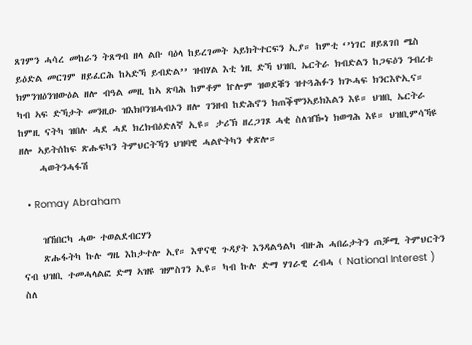ጸገምን ሓሳረ መከራን ትጸግብ ዘላ ልቡ ባዕላ ከይረገመት ኣይክትተርፍን ኢያ። ከምቲ ‘’ነገር ዘይጸገበ ሜስ ይዕድል መርገም ዘይፈርሕ ከኣድኻ ይብድል’’ ዝብሃል እቲ ነዚ ድኻ ህዝቢ ኤርትራ ክብድልን ከጋፍዕን ንብረቱ ክምንዝዕንዝውዕል ዘሎ ብዓል መዚ ከኣ ጽባሕ ከምቶም ኵሎም ዝወደቑን ዝተጓሕፉን ክጕሓፍ ክንርእዮኢና። ካብ ኣፍ ድኻታት መንዚዑ ዝእክቦንዝሓብኦን ዘሎ ገንዘብ ከድሕኖን ክጠቕሞንኣይክእልን እዩ። ህዝቢ ኤርትራ ከምዚ ናትካ ዝበሉ ሓደ ሓደ ክረክብዕድለኛ ኢዩ። ታሪኽ ዘረጋገጾ ሓቂ ስለዝዀነ ክወግሕ እዩ። ህዝቢምሳኻዩ ዘሎ ኣይትሰከፍ ጽሑፍካን ትምህርትኻን ህዝባዊ ሓልዮትካን ቀጽሎ።
    ሓወትንሓፋሽ

  • Romay Abraham

    ዝኸበርካ ሓው ተወልደብርሃን
    ጽሑፋትካ ኩሉ ግዜ እከታተሎ ኢየ። እዋናዊ ጉዳያት እንዳልዓልካ ብዙሕ ሓበሬታትን ጠቓሚ ትምህርትን ናብ ህዝቢ ተመሓላልፎ ድማ ኣዝዩ ዝምስገን ኢዩ። ካብ ኩሉ ድማ ሃገራዊ ረብሓ ( National Interest ) ስለ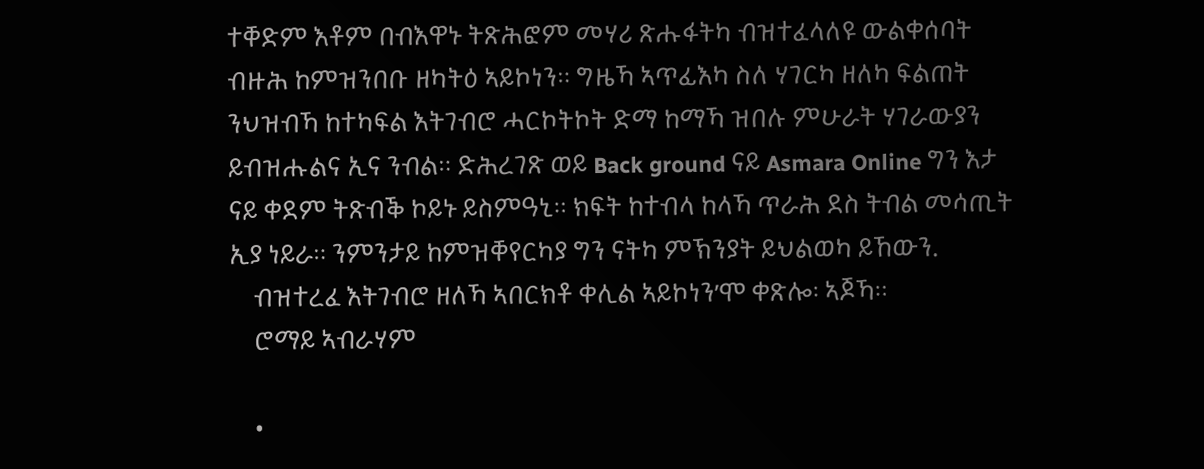ተቐድም እቶም በብእዋኑ ትጽሕፎም መሃሪ ጽሑፋትካ ብዝተፈላለዩ ውልቀሰባት ብዙሕ ከምዝንበቡ ዘካትዕ ኣይኮነን። ግዜኻ ኣጥፊእካ ስለ ሃገርካ ዘለካ ፍልጠት ንህዝብኻ ከተካፍል እትገብሮ ሓርኮትኮት ድማ ከማኻ ዝበሉ ምሁራት ሃገራውያን ይብዝሑልና ኢና ንብል። ድሕረገጽ ወይ Back ground ናይ Asmara Online ግን እታ ናይ ቀደም ትጽብቕ ኮይኑ ይስምዓኒ። ክፍት ከተብላ ከላኻ ጥራሕ ደስ ትብል መሳጢት ኢያ ነይራ። ንምንታይ ከምዝቐየርካያ ግን ናትካ ምኽንያት ይህልወካ ይኸውን.
    ብዝተረፈ እትገብሮ ዘለኻ ኣበርክቶ ቀሊል ኣይኮነን’ሞ ቀጽሎ፡ ኣጆኻ።
    ሮማይ ኣብራሃም

    •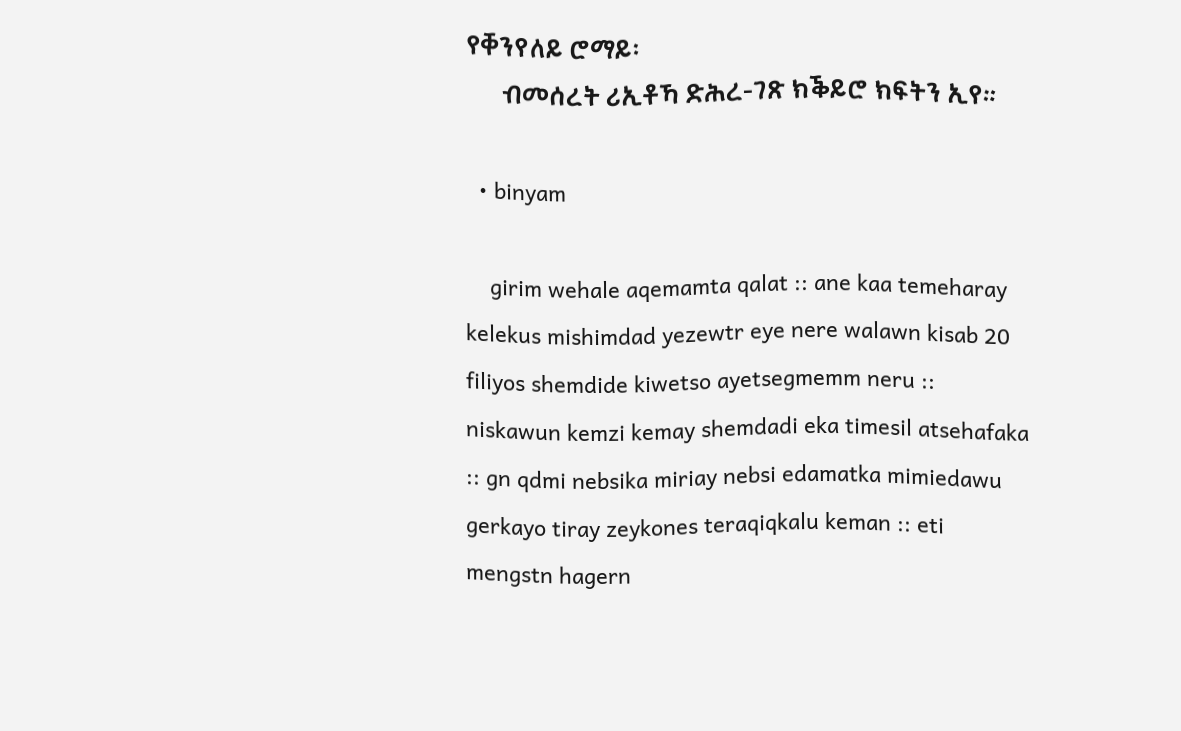የቐንየለይ ሮማይ፡
      ብመሰረት ሪኢቶኻ ድሕረ-ገጽ ክቕይሮ ክፍትን ኢየ።

  • binyam

    girim wehale aqemamta qalat :: ane kaa temeharay kelekus mishimdad yezewtr eye nere walawn kisab 20 filiyos shemdide kiwetso ayetsegmemm neru :: niskawun kemzi kemay shemdadi eka timesil atsehafaka :: gn qdmi nebsika miriay nebsi edamatka mimiedawu gerkayo tiray zeykones teraqiqkalu keman :: eti mengstn hagern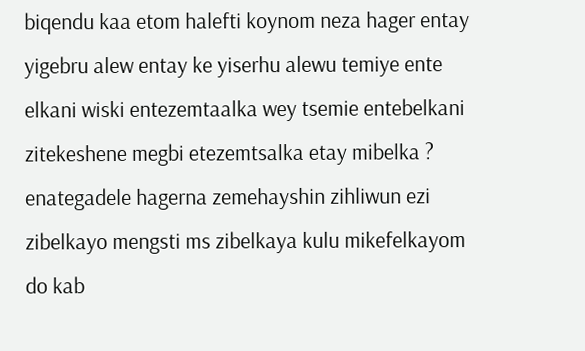biqendu kaa etom halefti koynom neza hager entay yigebru alew entay ke yiserhu alewu temiye ente elkani wiski entezemtaalka wey tsemie entebelkani zitekeshene megbi etezemtsalka etay mibelka ? enategadele hagerna zemehayshin zihliwun ezi zibelkayo mengsti ms zibelkaya kulu mikefelkayom do kab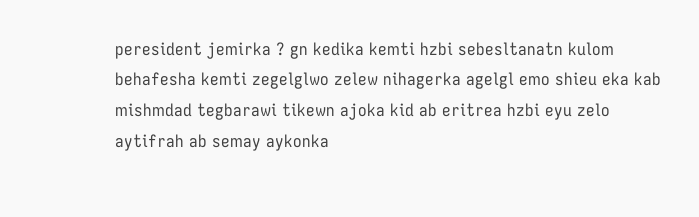peresident jemirka ? gn kedika kemti hzbi sebesltanatn kulom behafesha kemti zegelglwo zelew nihagerka agelgl emo shieu eka kab mishmdad tegbarawi tikewn ajoka kid ab eritrea hzbi eyu zelo aytifrah ab semay aykonka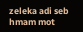zeleka adi seb hmam mot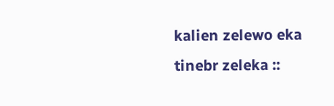kalien zelewo eka tinebr zeleka ::